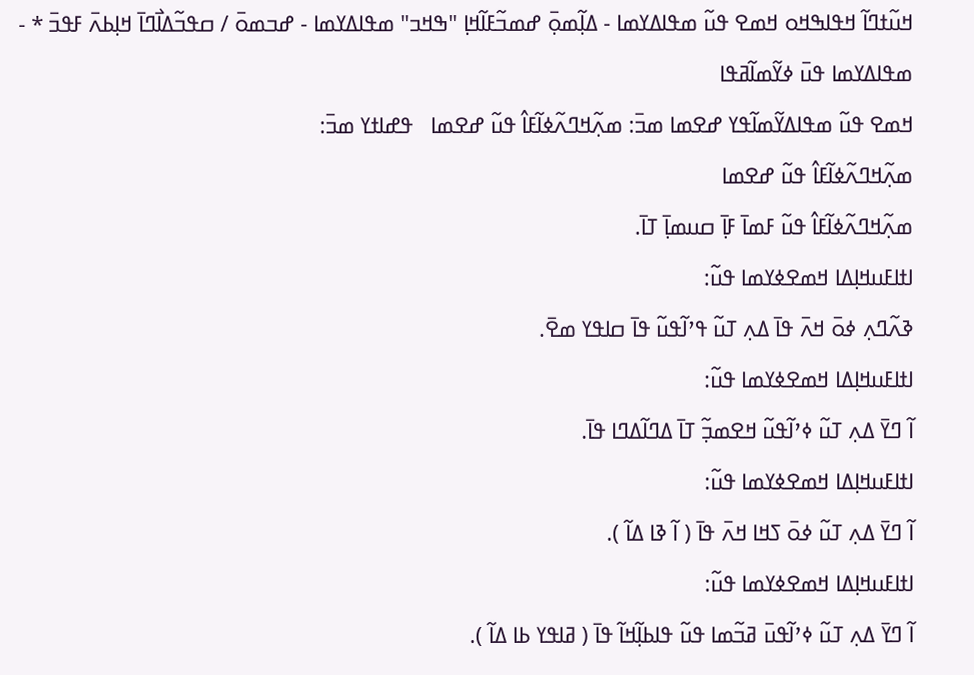ߞߎ߬ߙߣߊ߬ ߞߟߊߒߞߋ ߞߘߐ ߟߎ߬ ߘߟߊߡߌߘߊ - ߡߊ߲߬ߘߋ߲߫ ߝߘߏ߬ߓߊ߬ߞߊ߲ "ߒߞߏ" ߘߟߊߡߌߘߊ - ߝߏߘߋ߫ / ߛߟߏ߬ߡߊ߯ߣߊ߫ ߞߊ߲ߕߍ߫ ߓߟߏ߫ * - ߘߟߊߡߌߘߊ ߟߎ߫ ߦߌ߬ߘߊ߬ߥߟߊ
ߞߘߐ ߟߎ߬ ߘߟߊߡߌ߬ߘߊ߬ߟߌ ߝߐߘߊ ߘߏ߫: ߘߍ߲߬ߞߣߍ߬ߦߊ߬ߓߊ߮ ߟߎ߬ ߝߐߘߊ   ߟߝߊߙߌ ߘߏ߫:
ߘߍ߲߬ߞߣߍ߬ߦߊ߬ߓߊ߮ ߟߎ߬ ߝߐߘߊ
ߘߍ߲߬ߞߣߍ߬ߦߊ߬ߓߊ߮ ߟߎ߬ ߓߘߊ߫ ߓߊ߲߫ ߛߎߘߊ߲߫ ߠߊ߫.
ߊߙߊߓߎߞߊ߲ߡߊ ߞߘߐߦߌߘߊ ߟߎ߬:
ߢߍ߬ߣߍ߲ ߦߋ߫ ߞߍ߫ ߟߊ߫ ߡߍ߲ ߠߎ߬ ߟߴߊ߬ߟߎ߬ ߟߊ߫ ߛߊߟߌ ߘߐ߫.
ߊߙߊߓߎߞߊ߲ߡߊ ߞߘߐߦߌߘߊ ߟߎ߬:
ߊ߬ ߣߌ߫ ߡߍ߲ ߠߎ߬ ߦߴߊ߬ߟߎ߬ ߞߐߘߏ߲߬ ߠߊ߫ ߡߣߊ߬ߡߣߊ ߟߊ߫.
ߊߙߊߓߎߞߊ߲ߡߊ ߞߘߐߦߌߘߊ ߟߎ߬:
ߊ߬ ߣߌ߫ ߡߍ߲ ߠߎ߬ ߦߋ߫ ߖߞߊ ߞߍ߫ ߟߊ߫ ( ߊ߬ ߢߊ ߡߊ߬ ).
ߊߙߊߓߎߞߊ߲ߡߊ ߞߘߐߦߌߘߊ ߟߎ߬:
ߊ߬ ߣߌ߫ ߡߍ߲ ߠߎ߬ ߦߴߊ߬ߟߎ߫ ߥߏ߬ߘߊ ߟߎ߬ ߟߊߕߊ߲߬ߞߊ߬ ߟߊ߫ ( ߥߊߟߌ ߕߊ ߡߊ߬ ).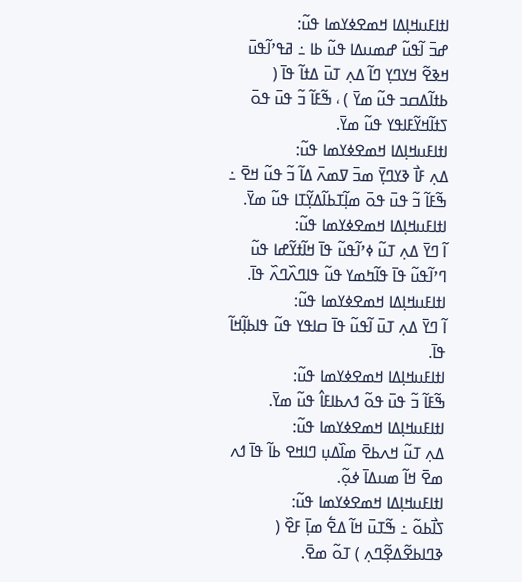ߊߙߊߓߎߞߊ߲ߡߊ ߞߘߐߦߌߘߊ ߟߎ߬:
ߝߏ߫ ߊ߬ߟߎ߬ ߝߘߎߡߊ ߟߎ߬ ߕߊ ߸ ߥߟߴߊ߬ߟߎ߫ ߞߢߐ߬ ߞߌߣߌ߲ ߣߊ߬ ߡߍ߲ ߠߎ߫ ߡߙߊ߬ ߟߊ߫ ( ߕߙߊ߬ߡߛߏ ߟߎ߬ ߘߌ߫ ) ، ߒ߬ߓߊ߬ ߏ߬ ߟߎ߫ ߟߋ߫ ߖߙߊ߬ߞߌ߬ߓߊߟߌ ߟߎ߬ ߘߌ߫.
ߊߙߊߓߎߞߊ߲ߡߊ ߞߘߐߦߌߘߊ ߟߎ߬:
ߡߍ߲ ߓߊ߯ ߢߌߣߌ߲߫ ߘߏ߫ ߜߘߍ߫ ߡߊ߬ ߏ߬ ߟߎ߬ ߞߐ߫ ߸ ߒ߬ߓߊ߬ ߏ߬ ߟߎ߫ ߟߋ߫ ߘߊ߲߬ߠߕߊ߬ߡߌ߲߬ߠߊ ߟߎ߬ ߘߌ߫.
ߊߙߊߓߎߞߊ߲ߡߊ ߞߘߐߦߌߘߊ ߟߎ߬:
ߊ߬ ߣߌ߫ ߡߍ߲ ߠߎ߬ ߦߴߊ߬ߟߎ߬ ߟߊ߫ ߞߊ߬ߙߌ߬ߝߊ ߟߎ߬ ߣߴߊ߬ߟߎ߬ ߟߊ߫ ߟߊ߬ߤߘߌ ߟߎ߬ ߟߊߣߍ߰ߣߍ߰ ߟߊ߫.
ߊߙߊߓߎߞߊ߲ߡߊ ߞߘߐߦߌߘߊ ߟߎ߬:
ߊ߬ ߣߌ߫ ߡߍ߲ ߠߎ߫ ߊ߬ߟߎ߬ ߟߊ߫ ߛߊߟߌ ߟߎ߬ ߟߊߕߊ߲߬ߞߊ߬ ߟߊ߫.
ߊߙߊߓߎߞߊ߲ߡߊ ߞߘߐߦߌߘߊ ߟߎ߬:
ߒ߬ߓߊ߬ ߏ߬ ߟߎ߫ ߟߋ߬ ߗߍߕߊߓߊ߮ ߟߎ߬ ߘߌ߫.
ߊߙߊߓߎߞߊ߲ߡߊ ߞߘߐߦߌߘߊ ߟߎ߬:
ߡߍ߲ ߠߎ߬ ߞߍߕߐ߫ ߘߊ߰ߡߎ߲ ߣߊߞߐ ߕߊ߬ ߟߊ߫ ߗߍ ߘߐ߫ ߞߊ߬ ߘߎߡߊ߫ ߦߋ߲߬.
ߊߙߊߓߎߞߊ߲ߡߊ ߞߘߐߦߌߘߊ ߟߎ߬:
ߖߊ߯ߕߋ߬ ߸ ߒ߬ߠߎ߫ ߞߊ߬ ߡߐ߱ ߘߊ߲߫ ߓߐ߰ ( ߢߣߊߕߐ߬ߡߐ߲߬ߣߍ߲ ) ߠߋ߬ ߘߐ߫.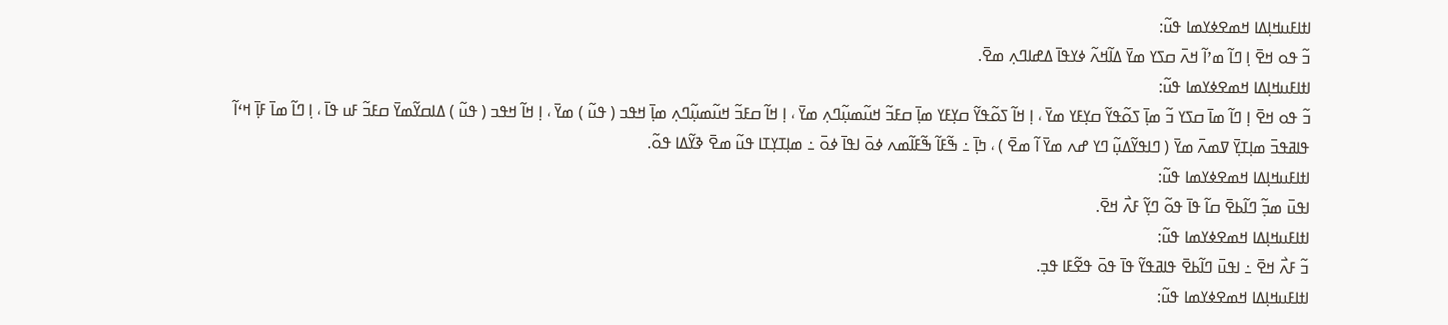ߊߙߊߓߎߞߊ߲ߡߊ ߞߘߐߦߌߘߊ ߟߎ߬:
ߏ߬ ߟߋ ߞߐ߫ ߊ߲ ߣߊ߬ ߘߴߊ߬ ߞߍ߫ ߛߖߌ ߘߌ߫ ߡߊ߬ߞߍ߬ ߦߌߟߊ߫ ߡߝߊߣߍ߲ ߘߐ߫.
ߊߙߊߓߎߞߊ߲ߡߊ ߞߘߐߦߌߘߊ ߟߎ߬:
ߏ߬ ߟߋ ߞߐ߫ ߊ߲ ߣߊ߬ ߘߊ߫ ߛߖߌ ߏ߬ ߘߊ߲߫ ߖߋ߬ߟߌ߬ ߛߌ߲ߓߌ ߘߌ߫ ، ߊ߲ ߞߊ߬ ߖߋ߬ߟߌ߬ ߛߌ߲ߓߌ ߘߊ߲߫ ߛߓߏ߬ ߞߎ߬ߘߎ߲߬ߣߍ߲ ߘߌ߫ ، ߊ߲ ߞߊ߬ ߛߓߏ߬ ߞߎ߬ߘߎ߲߬ߣߍ߲ ߘߊ߲߫ ߞߟߏ ( ߟߎ߬ ) ߘߌ߫ ، ߊ߲ ߞߊ߬ ߞߟߏ ( ߟߎ߬ ) ߡߊߛߌ߬ߘߌ߫ ߛߓߏ߬ ߓߎ ߟߊ߫ ، ߊ߲ ߣߊ߬ ߘߊ߫ ߓߊ߲߫ ߞߵߊ߬ ߟߊߥߟߏ߫ ߘߊ߲ߠߌ߲߫ ߜߘߍ߫ ߘߌ߫ ( ߣߊߟߌ߬ߡߎ߲߬ ߣߌ ߝߍ ߘߌ߫ ߊ߬ ߘߐ߫ ) ، ߤߊ߲߫ ߸ ߒ߬ߓߊ߬ ߒ߬ߓߊ߬ߘߍ ߦߋ߫ ߊߟߊ߫ ߦߋ߫ ߸ ߘߊ߲ߠߌ߲ߠߊ ߟߎ߬ ߘߐ߫ ߢߌ߬ߡߊ ߟߋ߬.
ߊߙߊߓߎߞߊ߲ߡߊ ߞߘߐߦߌߘߊ ߟߎ߬:
ߊߟߎ߫ ߘߏ߲߬ ߣߊ߬ߕߐ߫ ߛߊ߬ ߟߊ߫ ߟߋ߬ ߣߌ߲߬ ߓߍ߯ ߞߐ߫.
ߊߙߊߓߎߞߊ߲ߡߊ ߞߘߐߦߌߘߊ ߟߎ߬:
ߏ߬ ߓߍ߯ ߞߐ߫ ߸ ߊߟߎ߫ ߣߊ߬ߕߐ߫ ߟߊߥߟߌ߬ ߟߊ߫ ߟߋ߫ ߟߐ߬ߓߊ ߟߏ߲.
ߊߙߊߓߎߞߊ߲ߡߊ ߞߘߐߦߌߘߊ ߟߎ߬: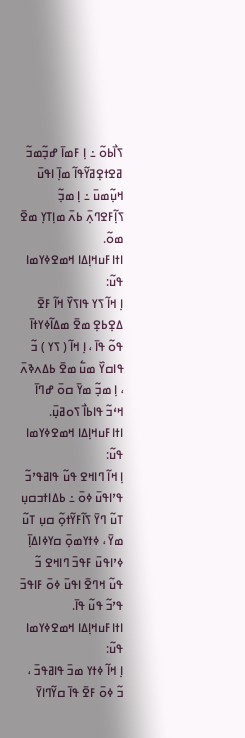ߖߊ߯ߕߋ߬ ߸ ߊ߲ ߓߘߊ߫ ߝߏ߲߬ߘߏ߬ ߥߐߙߐ߲ߥߌ߬ߟߊ߬ ߘߊ߲߫ ߊߟߎ߫ ߞߎ߲߬ߘߎ߫ ߸ ߊ߲ ߘߏ߲߬ ߖߊ߲߬ߓߐߣߍ߲߫ ߕߍ߫ ߘߊ߲ߠߌ߲ ߘߐ߫ ߘߋ߬.
ߊߙߊߓߎߞߊ߲ߡߊ ߞߘߐߦߌߘߊ ߟߎ߬:
ߊ߲ ߞߊ߬ ߖߌ ߟߊߖߌ߰ ߞߊ߬ ߓߐ߫ ߡߐ߲ߕߐ߲ ߘߐ߫ ߘߡߊ߬ߦߌߙߊ߫ ߟߋ߬ ߟߊ߫ ، ߊ߲ ߞߊ߬ ( ߖߌ ) ߏ߬ ߟߊߛߌ߰ ߘߎ߱ ߘߐ߫ ߕߡߍߢߍ߫ ، ߊ߲ ߘߏ߲߬ ߘߌ߫ ߛߋ߫ ߝߣߊ߫ ߞߵߏ߬ ߟߊߕߊ߯ ߖߋߥߎ߲߫.
ߊߙߊߓߎߞߊ߲ߡߊ ߞߘߐߦߌߘߊ ߟߎ߬:
ߊ߲ ߞߊ߬ ߣߊߞߐ ߟߎ߬ ߟߊߥߟߴߏ߬ ߟߴߊߟߎ߫ ߦߋ߫ ߸ ߕߡߊߙߏߛߎ߲ ߠߎ߬ ߣߌ߫ ߖߊ߬ߓߌ߬ߙߋ߲߬ ߛߎ߲ ߠߎ߬ ߘߌ߫ ، ߦߙߌߘߋ߲߫ ߛߌߦߊߡߊ߲߫ ߦߴߊߟߎ߫ ߓߟߏ߫ ߣߊߞߐ ߏ߬ ߟߎ߬ ߞߣߐ߫ ߊߟߎ߫ ߦߋ߫ ߓߊߟߏ߫ ߟߴߏ߬ ߟߎ߬ ߟߊ߫.
ߊߙߊߓߎߞߊ߲ߡߊ ߞߘߐߦߌߘߊ ߟߎ߬:
ߊ߲ ߞߊ߬ ߦߙߌ ߘߏ߫ ߟߊߥߟߏ߫ ، ߏ߬ ߦߋ߫ ߓߐ߫ ߟߊ߫ ߛߌ߬ߣߊߌ߫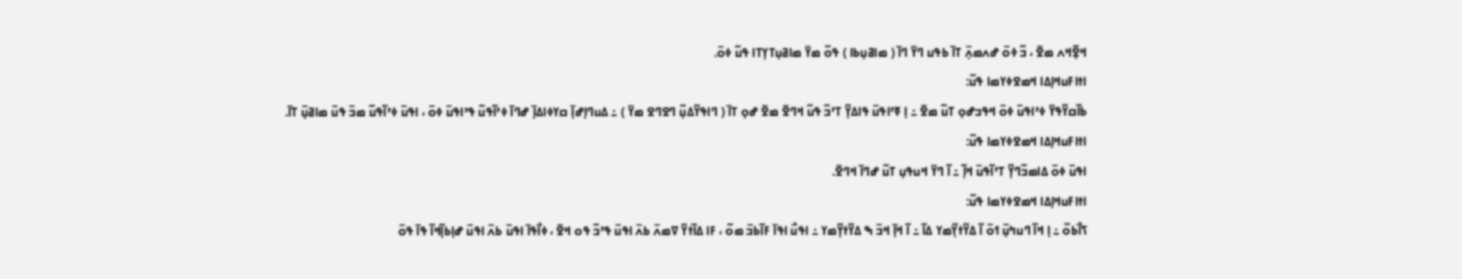ߞߐ߲߬ߞߍ ߘߐ߫ ، ߏ߬ ߦߋ߫ ߝߍߘߍ߲߫ ߠߊ߫ ߕߟߎ ߣߌ߫ ߣߊ߫ ( ߘߊߥߎ߲ߕߊ ) ߟߋ߬ ߘߌ߫ ߘߊߥߎ߲ߠߌ߲ߠߊ ߟߎ߬ ߦߋ߫.
ߊߙߊߓߎߞߊ߲ߡߊ ߞߘߐߦߌߘߊ ߟߎ߬:
ߕߊ߰ߛߌ߬ߟߌ߫ ߦߴߊߟߎ߫ ߦߋ߫ ߞߟߏߝߋ߲ ߠߎ߬ ߘߐ߫ ߸ ߊ߲ ߧߴߊߟߎ߫ ߟߊߡߌ߲߬ ߠߴߏ߬ ߟߎ߬ ߞߣߐ߫ ߘߐ߫ ߝߋ߲ ߠߊ߫ ( ߣߊߟߌ߬ߡߎ߲߬ ߣߐߣߐ ߘߌ߫ ) ߸ ߡߎߣߊ߲ߝߊ߲߫ ߛߌߦߊߡߊ߲߫ ߝߣߊ߫ ߦߴߊ߬ߟߎ߬ ߟߴߊߟߎ߫ ߦߋ߫ ، ߊߟߎ߫ ߦߴߊ߬ߟߎ߬ ߘߏ߫ ߟߎ߫ ߘߊߥߎ߲߫ ߠߊ߫.
ߊߙߊߓߎߞߊ߲ߡߊ ߞߘߐߦߌߘߊ ߟߎ߬:
ߊߟߎ߫ ߦߋ߫ ߡߊߘߏ߬ߣߌ߲߬ ߠߴߊ߬ߟߎ߫ ߞߊ߲߬ ߸ ߊ߬ ߣߌ߫ ߞߎߟߎ߲ ߠߎ߬ ߝߣߊ߫ ߞߣߐ߫.
ߊߙߊߓߎߞߊ߲ߡߊ ߞߘߐߦߌߘߊ ߟߎ߬:
ߖߊ߯ߕߋ߬ ߸ ߊ߲ ߞߊ߬ ߣߎߤߎ߲߫ ߗߋ߫ ߊ߬ ߡߌ߬ߙߌ߲߬ߘߌ ߡߊ߬ ߸ ߊ߬ ߞߊ߲߫ ߞߏ߫ ߒ ߡߌ߬ߙߌ߲߬ߘߌ ߸ ߊߟߎ߯ ߊߟߊ߫ ߓߊ߬ߕߏ߫ ߘߋ߬ ، ߓߊ ߡߊ߰ߙߌ߬ ߜߘߍ߫ ߕߍ߫ ߊߟߎ߫ ߟߴߏ߬ ߟߋ ߞߐ߫ ، ߦߊ߯ߟߊ߫ ߊߟߎ߫ ߕߍ߫ ߊߟߎ߫ ߝߊ߲ߕߊ߲߬ߞߊ߬ ߟߊ߫ ߟߋ߫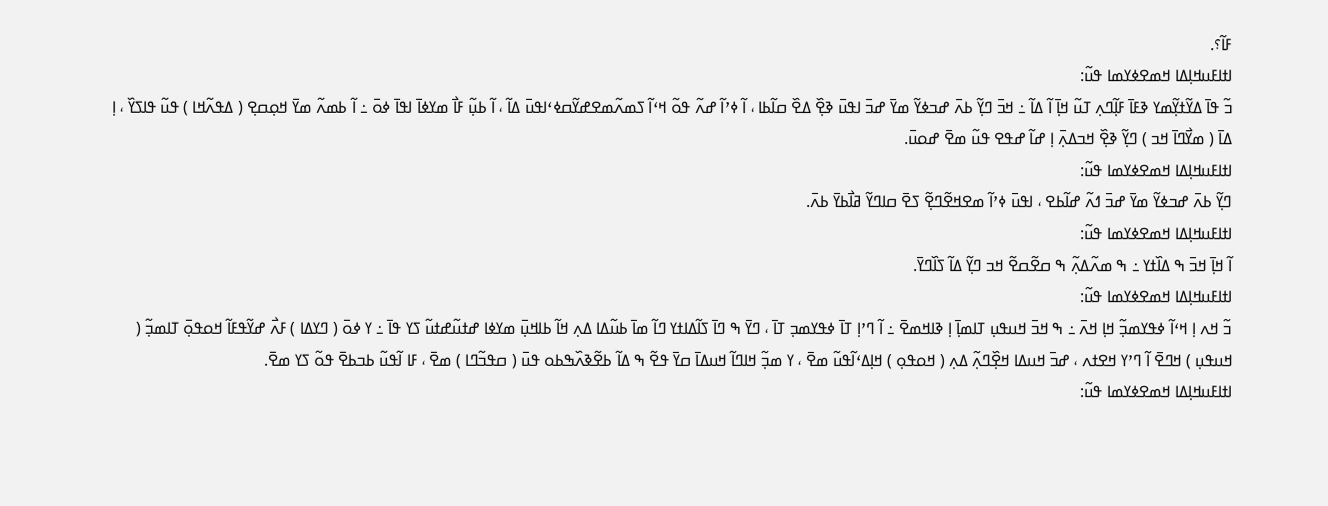ߓߊ߬؟.
ߊߙߊߓߎߞߊ߲ߡߊ ߞߘߐߦߌߘߊ ߟߎ߬:
ߏ߬ ߟߊ߫ ߡߌ߬ߙߌ߲߬ߘߌ ߢߓߊ߫ ߓߊ߲߬ߣߍ߲ ߠߎ߬ ߞߊ߲߫ ߊ߬ ߡߊ߬ ߸ ߞߏ߫ ߣߌ߲߬ ߕߍ߫ ߝߏߦߌ߬ ߘߌ߫ ߝߏ߫ ߊߟߎ߫ ߢߐ߲߰ ߡߐ߰ ߛߊ߬ߕߊ ، ߊ߬ ߦߴߊ߬ ߝߍ߬ ߟߋ߬ ߞߵߊ߬ ߖߘߍ߬ߘߐߝߌ߬ߛߦߵߊߟߎ߫ ߡߊ߬ ، ߊ߬ ߕߎ߲߬ ߓߊ߯ ߘߌߦߊ߫ ߊߟߊ߫ ߦߋ߫ ߸ ߊ߬ ߕߘߍ߬ ߘߌ߫ ߞߋ߲ߛߐ߲ ( ߡߟߍ߬ߞߊ ) ߟߎ߬ ߟߊߖߌ߰ ، ߊ߲ ߡߊ߫ ( ߘߌ߯ߣߊ߫ ߞߏ ) ߣߌ߲߬ ߢߐ߲߰ ߞߏߡߍ߲߫ ߊ߲ ߝߊ߬ ߝߟߐ ߟߎ߬ ߘߐ߫ ߝߋߎ߫.
ߊߙߊߓߎߞߊ߲ߡߊ ߞߘߐߦߌߘߊ ߟߎ߬:
ߣߌ߲߬ ߕߍ߫ ߝߏߦߌ߬ ߘߌ߫ ߝߏ߫ ߗߍ߬ ߝߊ߬ߕߐ ، ߊߟߎ߫ ߦߴߊ߬ ߘߐߞߐ߬ߣߐ߲߬ ߖߐ߫ ߛߊߣߌ߬ ߥߊ߯ߕߌ߫ ߕߍ߫.
ߊߙߊߓߎߞߊ߲ߡߊ ߞߘߐߦߌߘߊ ߟߎ߬:
ߊ߬ ߞߊ߲߫ ߞߏ߫ ߒ ߡߊ߰ߙߌ ߸ ߒ ߘߍ߬ߡߍ߲߬ ߒ ߛߐ߬ߛߐ߬ ߞߏ ߣߌ߲߬ ߡߊ߬ ߖߊ߰ߣߌ߫.
ߊߙߊߓߎߞߊ߲ߡߊ ߞߘߐߦߌߘߊ ߟߎ߬:
ߏ߬ ߞߍ ߊ߲ ߞߵߊ߬ ߦߟߌߘߏ߲߬ ߞߊ߲ ߞߍ߫ ߸ ߒ ߞߏ߫ ߞߎߟߎ߲ ߠߊߘߊ߲߫ ߊ߲ ߢߊߞߘߐ߫ ߸ ߊ߬ ߣߴߊ߲ ߠߊ߫ ߦߟߌߘߏ߲ ߠߊ߫ ، ߣߌ߫ ߒ ߣߊ߫ ߖߊ߬ߡߊߙߌ ߣߊ߬ ߘߊ߫ ߕߎ߬ߡߊ ߡߍ߲ ߞߊ߬ ߕߊߞߎ߲߫ ߘߌߦߊ ߝߙߎ߬ߝߙߎ߬ ߖߌ ߟߊ߫ ߸ ߌ ߦߋ߫ ( ߣߌߡߊ ) ߓߍ߯ ߝߌ߬ߟߓߊ߬ ߞߋߟߋ߲߫ ߠߊߘߏ߲߬ ( ߞߎߟߎ߲ ) ߞߣߐ߫ ߊ߬ ߣߴߌ ߞߐߙߍ ، ߝߏ߫ ߞߎߡߊ ߞߐ߲߰ߣߍ߲߬ ߡߍ߲ ( ߞߋߟߋ߲ ) ߞߊ߲ߡߵߊ߬ߟߎ߬ ߘߐ߫ ، ߌ ߘߏ߲߬ ߞߊߣߊ߬ ߞߎߡߊ߫ ߛߌ߫ ߟߐ߬ ߒ ߡߊ߬ ߕߐ߬ߢߍ߰ߒߕߋ ߟߎ߫ ( ߛߟߏ߬ߣߊ ) ߘߐ߫ ، ߓߊ ߊ߬ߟߎ߬ ߕߏߕߐ߫ ߟߋ߬ ߖߌ ߘߐ߫.
ߊߙߊߓߎߞߊ߲ߡߊ ߞߘߐߦߌߘߊ ߟߎ߬: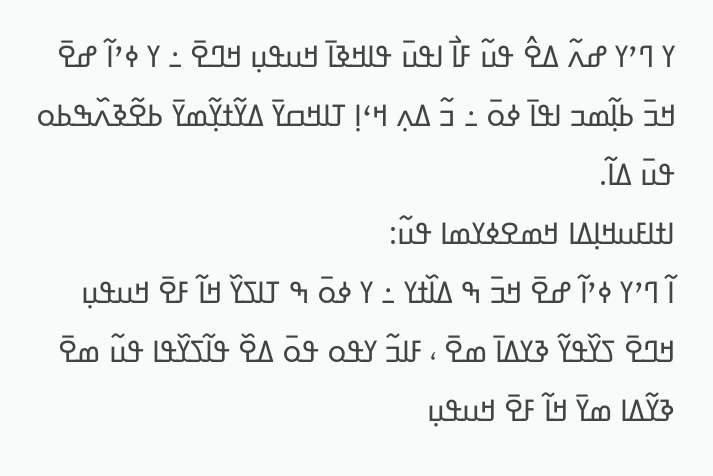ߌ ߣߴߌ ߝߍ߬ ߡߐ߮ ߟߎ߬ ߓߊ߯ ߊߟߎ߫ ߟߊߞߢߊ߫ ߞߎߟߎ߲ ߞߣߐ߫ ߸ ߌ ߦߴߊ߬ ߝߐ߫ ߞߏ߫ ߕߊ߲߬ߘߏ ߊߟߊ߫ ߦߋ߫ ߸ ߏ߬ ߡߍ߲ ߞߵߊ߲ ߠߊߞߛߌ߫ ߡߌ߬ߙߌ߲߬ߘߌ߫ ߕߐ߬ߢߍ߰ߒߕߋ ߟߎ߫ ߡߊ߬.
ߊߙߊߓߎߞߊ߲ߡߊ ߞߘߐߦߌߘߊ ߟߎ߬:
ߊ߬ ߣߴߌ ߦߴߊ߬ ߝߐ߫ ߞߏ߫ ߒ ߡߊ߰ߙߌ ߸ ߌ ߦߋ߫ ߒ ߠߊߖߌ߰ ߞߊ߬ ߓߐ߫ ߞߎߟߎ߲ ߞߣߐ߫ ߖߌ߰ߟߌ߬ ߢߌߡߊ߫ ߘߐ߫ ، ߓߊߏ߬ ߌߟߋ ߟߋ߫ ߡߐ߰ ߟߊ߬ߖߌ߰ߟߊ ߟߎ߬ ߘߐ߫ ߢߌ߬ߡߊ ߘߌ߫ ߞߊ߬ ߓߐ߫ ߞߎߟߎ߲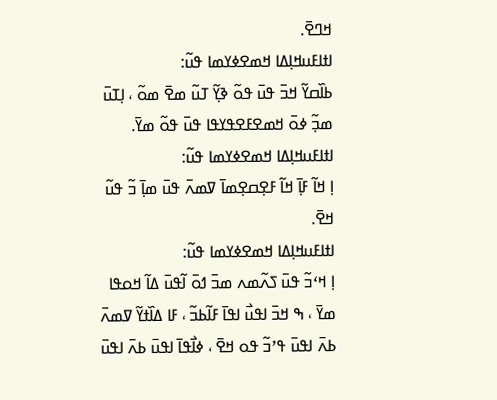ߞߣߐ߫.
ߊߙߊߓߎߞߊ߲ߡߊ ߞߘߐߦߌߘߊ ߟߎ߬:
ߕߊ߰ߛߌ߬ ߞߏ߫ ߟߎ߫ ߟߋ߬ ߢߌ߲߬ ߠߎ߬ ߘߐ߫ ߘߋ߬ ، ߊ߲ߠߎ߫ ߘߏ߲߬ ߦߋ߫ ߞߘߐߓߐߟߌߟߊ ߟߎ߫ ߟߋ߬ ߘߌ߫.
ߊߙߊߓߎߞߊ߲ߡߊ ߞߘߐߦߌߘߊ ߟߎ߬:
ߊ߲ ߞߊ߬ ߓߊ߲߫ ߞߊ߬ ߓߐ߲ߛߐ߲ߘߊ߫ ߜߘߍ߫ ߟߎ߫ ߘߊ߲߫ ߏ߬ ߟߎ߬ ߞߐ߫.
ߊߙߊߓߎߞߊ߲ߡߊ ߞߘߐߦߌߘߊ ߟߎ߬:
ߊ߲ ߞߵߏ߬ ߟߎ߫ ߖߍ߬ߘߍ ߘߏ߫ ߗߋ߫ ߊ߬ߟߎ߫ ߡߊ߬ ߞߋߟߊ ߘߌ߫ ، ߒ ߞߏ߫ ߊߟߎ߯ ߊߟߊ߫ ߓߊ߬ߕߏ߬ ، ߓߊ ߡߊ߰ߙߌ߬ ߜߘߍ߫ ߕߍ߫ ߊߟߎ߫ ߟߴߏ߬ ߟߋ ߞߐ߫ ، ߦߊ߯ߟߊ߫ ߊߟߎ߫ ߕߍ߫ ߊߟߎ߫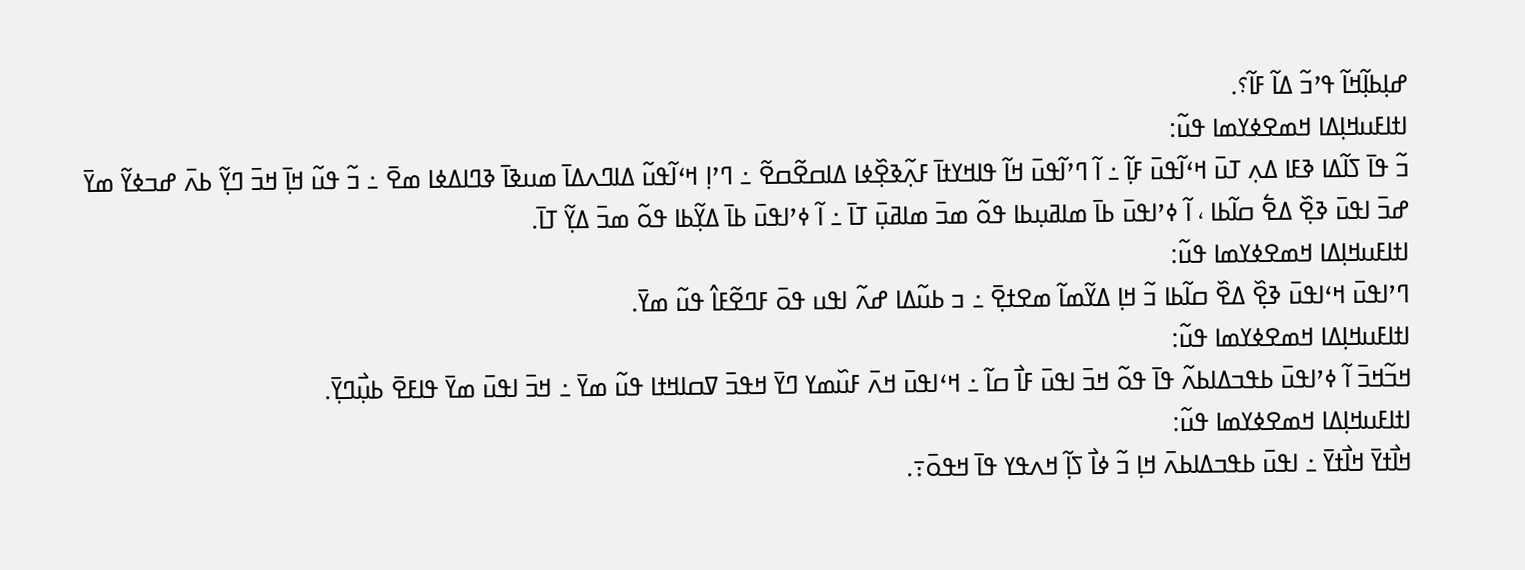ߝߊ߲ߕߊ߲߬ߞߊ߬ ߟߴߏ߬ ߡߊ߬ ߓߊ߬؟.
ߊߙߊߓߎߞߊ߲ߡߊ ߞߘߐߦߌߘߊ ߟߎ߬:
ߏ߬ ߟߊ߫ ߖߊ߬ߡߊ ߢߓߊ ߡߍ߲ ߠߎ߫ ߞߵߊ߬ߟߎ߫ ߓߊ߲߬ ߸ ߊ߬ ߣߴߊ߬ߟߎ߫ ߞߊ߬ ߟߊߞߌߙߊ߫ ߓߍ߲߬ߢߐ߲߰ߦߊ ߡߊߛߐ߬ߛߐ߬ ߸ ߣߴߊ߲ ߞߵߊ߬ߟߎ߬ ߡߊߣߍߡߊ߫ ߘߎߢߊ߫ ߢߣߊߡߦߊ ߘߐ߫ ߸ ߏ߬ ߟߎ߬ ߞߊ߲߫ ߞߏ߫ ߣߌ߲߬ ߕߍ߫ ߝߏߦߌ߬ ߘߌ߫ ߝߏ߫ ߊߟߎ߫ ߢߐ߲߰ ߡߐ߱ ߛߊ߬ߕߊ ، ߊ߬ ߦߴߊߟߎ߫ ߕߊ߫ ߘߊߥߎ߲ߕߊ ߟߋ߬ ߘߏ߫ ߘߊߥߎ߲߫ ߠߊ߫ ߸ ߊ߬ ߦߴߊߟߎ߫ ߕߊ߫ ߡߌ߲߬ߕߊ ߟߋ߬ ߘߏ߫ ߡߌ߲߬ ߠߊ߫.
ߊߙߊߓߎߞߊ߲ߡߊ ߞߘߐߦߌߘߊ ߟߎ߬:
ߣߴߊߟߎ߫ ߞߵߊߟߎ߫ ߢߐ߲߰ ߡߐ߰ ߛߊ߬ߕߊ ߏ߬ ߞߊ߲ ߡߌ߬ߘߊ߬ ߘߐߙߐ߲߫ ߸ ߏ ߕߎ߬ߡߊ ߝߍ߬ ߊߟߎ ߟߋ߫ ߓߣߐ߬ߓߊ߮ ߟߎ߬ ߘߌ߫.
ߊߙߊߓߎߞߊ߲ߡߊ ߞߘߐߦߌߘߊ ߟߎ߬:
ߞߏ߬ߞߏ߫ ߊ߬ ߦߴߊߟߎ߫ ߕߟߏߡߊߕߍ߬ ߟߊ߫ ߟߋ߬ ߞߏ߫ ߊߟߎ߫ ߓߊ߯ ߛߊ߬ ߸ ߞߵߊߟߎ߫ ߞߍ߫ ߓߎ߰ߘߌ ߣߌ߫ ߞߟߏ߫ ߜߛߊߞߙߊ ߟߎ߬ ߘߌ߫ ߸ ߞߏ߫ ߊߟߎ߫ ߘߌ߫ ߟߊߓߐ߫ ߕߎ߲߯ߣߌ߲߫.
ߊߙߊߓߎߞߊ߲ߡߊ ߞߘߐߦߌߘߊ ߟߎ߬:
ߞߊ߯ߙߌ߫ ߞߊ߯ߙߌ߫ ߸ ߊߟߎ߫ ߕߟߏߡߊߕߍ߫ ߞߊ߲ ߏ߬ ߦߊ߯ ߖߊ߲߬ ߞߍߟߌ ߟߊ߫ ߞߟߋ߫߹.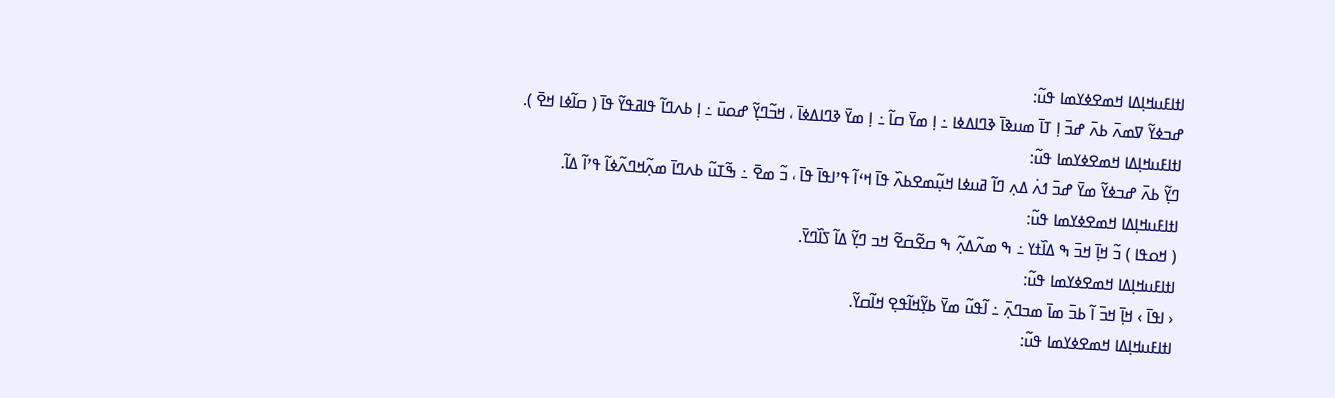ߊߙߊߓߎߞߊ߲ߡߊ ߞߘߐߦߌߘߊ ߟߎ߬:
ߝߏߦߌ߬ ߜߘߍ߫ ߕߍ߫ ߝߏ߫ ߊ߲ ߠߊ߫ ߘߎߢߊ߫ ߢߣߊߡߦߊ ߸ ߊ߲ ߘߌ߫ ߛߊ߬ ߸ ߊ߲ ߘߌ߫ ߢߣߊߡߦߊ߫ ، ߞߏ߬ߣߌ߲߬ ߝߋߎ߫ ߸ ߊ߲ ߕߍߣߊ߬ ߟߊߥߟߌ߬ ߟߊ߫ ( ߛߊ߬ߦߊ ߞߐ߫ ).
ߊߙߊߓߎߞߊ߲ߡߊ ߞߘߐߦߌߘߊ ߟߎ߬:
ߣߌ߲߬ ߕߍ߫ ߝߏߦߌ߬ ߘߌ߫ ߝߏ߫ ߗߍ߭ ߡߍ߲ ߣߊ߬ ߥߎߦߊ ߞߎ߲߬ߘߐߕߍ߰ ߟߊ߫ ߞߵߊ߬ ߟߴߊߟߊ߫ ߟߊ߫ ، ߏ߬ ߘߐ߫ ߸ ߒ߬ߠߎ߬ ߕߍߣߊ߫ ߘߍ߲߬ߞߣߍ߬ߦߊ߬ ߟߴߊ߬ ߡߊ߬.
ߊߙߊߓߎߞߊ߲ߡߊ ߞߘߐߦߌߘߊ ߟߎ߬:
( ߞߋߟߊ ) ߏ߬ ߞߊ߲߫ ߞߏ߫ ߒ ߡߊ߰ߙߌ ߸ ߒ ߘߍ߬ߡߍ߲߬ ߒ ߛߐ߬ߛߐ߬ ߞߏ ߣߌ߲߬ ߡߊ߬ ߖߊ߰ߣߌ߫.
ߊߙߊߓߎߞߊ߲ߡߊ ߞߘߐߦߌߘߊ ߟߎ߬:
‹ ߊߟߊ߫ › ߞߊ߲߫ ߞߏ߫ ߊ߬ ߕߏ߫ ߘߊ߫ ߘߏߣߍ߲߫ ߸ ߊ߬ߟߎ߬ ߘߌ߫ ߕߌ߲߬ߞߊ߬ߟߐ߲ ߞߊ߬ߛߌ߬.
ߊߙߊߓߎߞߊ߲ߡߊ ߞߘߐߦߌߘߊ ߟߎ߬: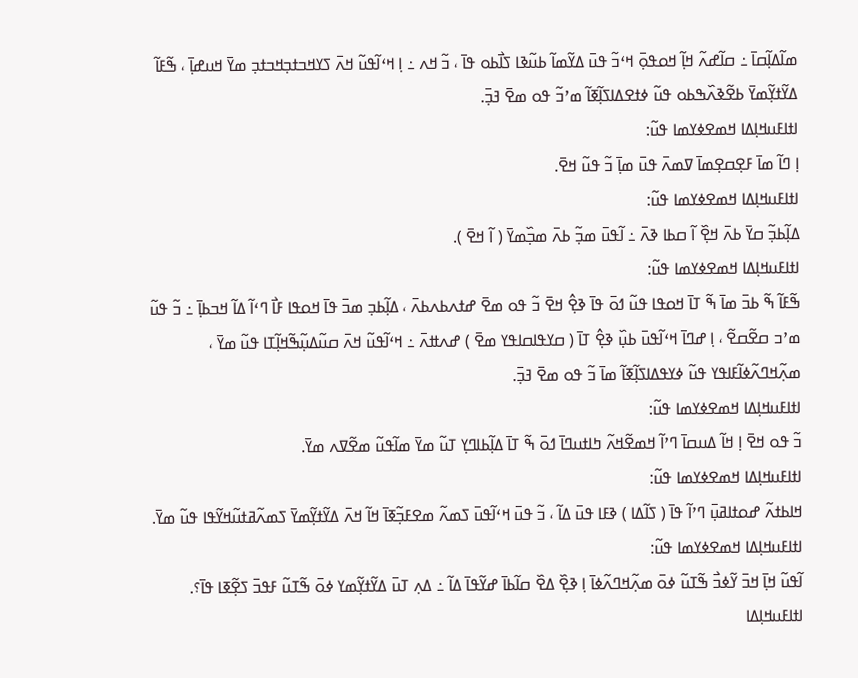ߘߊ߬ߡߊ߲߬ߛߊ߫ ߸ ߛߊ߬ߝߍ߬ ߞߊ߲߬ ߞߋߟߋ߲߫ ߞߵߏ߬ ߟߎ߫ ߡߌ߬ߘߊ߬ ߕߎ߬ߢߊ ߖߊ߯ߕߋ ߟߊ߫ ، ߏ߬ ߞߍ ߸ ߊ߲ ߞߵߊ߬ߟߎ߬ ߞߍ߫ ߖߌߞߏߙߏ߲ߞߏߙߏ߲ ߘߌ߫ ߞߎߝߊ߲߫ ، ߒ߬ߓߊ߬ ߡߌ߬ߙߌ߲߬ߘߌ߫ ߕߐ߬ߢߍ߰ߒߕߋ ߟߎ߬ ߦߙߐߡߊߖߊ߲߬ߧߊ߬ ߘߴߏ߬ ߟߋ ߘߐ߫ ߔߏ߲߫.
ߊߙߊߓߎߞߊ߲ߡߊ ߞߘߐߦߌߘߊ ߟߎ߬:
ߊ߲ ߣߊ߬ ߘߊ߫ ߓߐ߲ߛߐ߲ߘߊ߫ ߜߘߍ߫ ߟߎ߫ ߘߊ߲߫ ߏ߬ ߟߎ߬ ߞߐ߫.
ߊߙߊߓߎߞߊ߲ߡߊ ߞߘߐߦߌߘߊ ߟߎ߬:
ߡߊ߲߬ߕߏ߲߬ ߛߌ߫ ߕߍ߫ ߞߐ߲߰ ߊ߬ ߛߕߊ ߢߍ߫ ߸ ߊ߬ߟߎ߫ ߘߏ߲߬ ߕߍ߫ ߘߏ߲߰ߘߌ߫ ( ߊ߬ ߞߐ߫ ).
ߊߙߊߓߎߞߊ߲ߡߊ ߞߘߐߦߌߘߊ ߟߎ߬:
ߒ߬ߓߊ߬ ߒ߬ ߕߏ߫ ߘߊ߫ ߒ߬ ߠߊ߫ ߞߋߟߊ ߟߎ߬ ߗߋ߫ ߟߊ߫ ߢߐ߲߮ ߞߐ߫ ߏ߬ ߟߋ ߘߐ߫ ߝߙߍߕߍߕߍ߫ ، ߡߊ߲߬ߕߏ߲ ߘߏ߫ ߟߊ߫ ߞߋߟߊ ߓߊ߯ ߣߵߊ߬ ߡߊ߬ ߞߏߕߊ߲߫ ߸ ߏ߬ ߟߎ߬ ߘߴߏ ߛߐ߬ߛߐ߬ ، ߊ߲ ߝߣߊ߫ ߞߵߊ߬ߟߎ߫ ߕߎ߲߰ ߢߐ߲߮ ߠߊ߫ ( ߛߌߟߊߛߊߟߌ ߘߐ߫ ) ߝߍߚߍ߫ ߸ ߞߵߊ߬ߟߎ߬ ߞߍ߫ ߛߎ߬ߡߎ߲߬ߒ߬ߞߊ߲߬ߠߊ ߟߎ߬ ߘߌ߫ ، ߘߍ߲߬ߞߣߍ߬ߦߊ߬ߓߊߟߌ ߟߎ߬ ߦߌߟߡߊߖߊ߲߬ߧߊ߬ ߘߊ߫ ߏ߬ ߟߋ ߘߐ߫ ߔߏ߲߫.
ߊߙߊߓߎߞߊ߲ߡߊ ߞߘߐߦߌߘߊ ߟߎ߬:
ߏ߬ ߟߋ ߞߐ߫ ߊ߲ ߞߊ߬ ߡߎߛߊ߫ ߣߴߊ߬ ߞߘߐ߬ߞߍ߬ ߤߊߙߎߣߊ߫ ߗߋ߫ ߒ߬ ߠߊ߫ ߡߊ߲߬ߕߊߣߌ߲ ߠߎ߬ ߘߌ߫ ߘߊ߬ߟߎ߬ ߘߐ߬ߜߍ ߘߌ߫.
ߊߙߊߓߎߞߊ߲ߡߊ ߞߘߐߦߌߘߊ ߟߎ߬:
ߞߊߕߙߍ߬ ߝߋߙߊߥߎ߲߫ ߣߴߊ߬ ߟߊ߫ ( ߖߊ߬ߡߊ ) ߢߓߊ ߟߎ߫ ߡߊ߬ ، ߏ߬ ߟߎ߫ ߞߵߊ߬ߟߎ߫ ߖߘߍ߬ ߘߐߓߏ߲߬ߧߊ߫ ߞߊ߬ ߞߍ߫ ߡߌ߬ߙߌ߲߬ߘߌ߫ ߖߘߍ߬ߥߙߎ߬ߞߌ߬ߟߊ ߟߎ߬ ߘߌ߫.
ߊߙߊߓߎߞߊ߲ߡߊ ߞߘߐߦߌߘߊ ߟߎ߬:
ߊ߬ߟߎ߬ ߞߊ߲߫ ߞߏ߫ ߌ߬ߦߏ߯ ߒ߬ߠߎ߬ ߦߋ߫ ߘߍ߲߬ߞߣߍ߬ߦߊ߫ ߊ߲ ߢߐ߲߰ ߡߐ߰ ߛߊ߬ߕߊ߫ ߝߌ߬ߟߊ߫ ߡߊ߬ ߸ ߡߍ߲ ߠߎ߫ ߡߌ߬ߙߌ߲߬ߘߌ ߦߋ߫ ߒ߬ߠߎ߬ ߓߟߏ߫ ߖߐ߲߬ߧߊ ߟߊ߫؟.
ߊߙߊߓߎߞߊ߲ߡߊ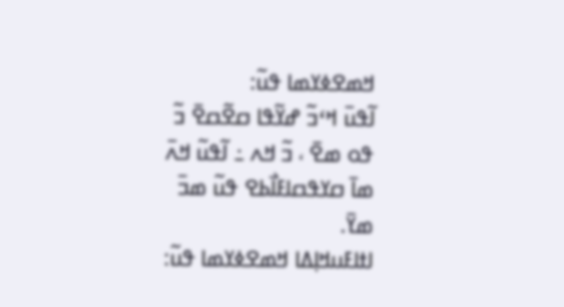ߞߘߐߦߌߘߊ ߟߎ߬:
ߊ߬ߟߎ߫ ߞߵߏ߬ ߝߌ߬ߟߊ ߛߐ߬ߛߐ߫ ߏ߬ ߟߋ ߘߐ߫ ، ߏ߬ ߞߍ ߸ ߊ߬ߟߎ߬ ߞߍ߫ ߘߊ߫ ߛߌߟߛߊߓߊ߯ߕߐ ߟߎ߬ ߘߏ߫ ߘߌ߫.
ߊߙߊߓߎߞߊ߲ߡߊ ߞߘߐߦߌߘߊ ߟߎ߬: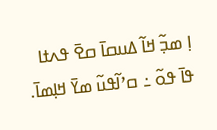ߊ߲ ߘߏ߲߬ ߞߊ߬ ߡߎߛߊ߫ ߛߐ߫ ߟߍߙߊ ߟߊ߫ ߟߋ߬ ߸ ߛߴߊ߬ߟߎ߬ ߘߌ߫ ߞߊ߲ߘߊ߫.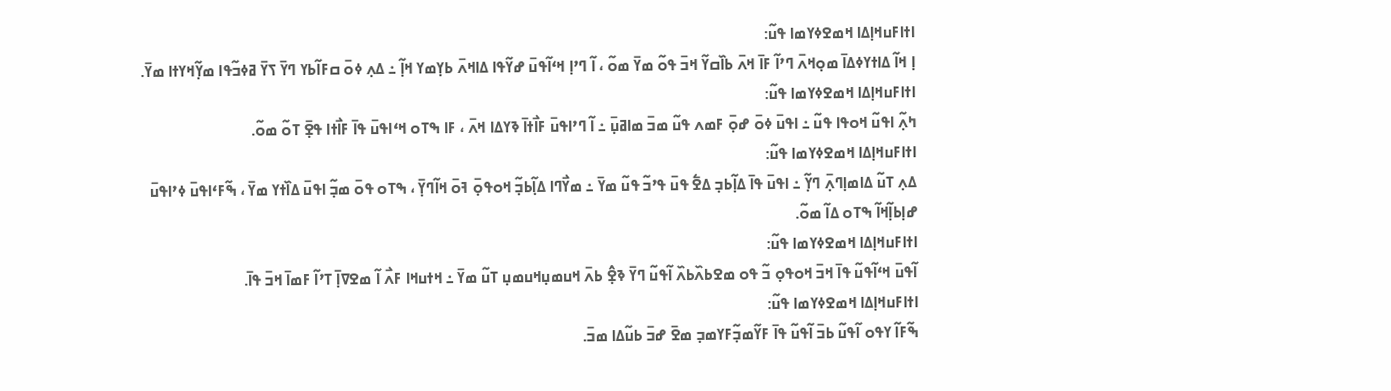ߊߙߊߓߎߞߊ߲ߡߊ ߞߘߐߦߌߘߊ ߟߎ߬:
ߊ߲ ߞߊ߬ ߡߊߙߌߦߡߊ߫ ߘߋ߲ߞߍ߫ ߣߴߊ߬ ߓߊ߫ ߞߍ߫ ߕߊ߰ߛߌ߬ ߞߏ߫ ߟߋ߬ ߘߌ߫ ߘߋ߬ ، ߊ߬ ߣߴߊ߲ ߞߵߊ߬ߟߎ߫ ߝߌ߬ߟߊ ߡߊߞߍ߫ ߕߌ߲ߘߌ ߞߊ߲߬ ߸ ߡߍ߲ ߦߋ߫ ߛߓߊ߬ߕߌ ߣߌ߫ ߖߌ߫ ߥߦߏ߬ߟߊ ߘߌ߲߬ߞߌߙߊ ߘߌ߫.
ߊߙߊߓߎߞߊ߲ߡߊ ߞߘߐߦߌߘߊ ߟߎ߬:
ߤߍ߲߬ ߊߟߎ߬ ߞߋߟߊ ߟߎ߬ ߸ ߊߟߎ߫ ߦߋ߫ ߝߋ߲߫ ߓߘߍ ߟߎ߬ ߘߏ߫ ߘߊߥߎ߲߫ ߸ ߊ߬ ߣߴߊߟߎ߫ ߓߊ߯ߙߊ߫ ߢߌߡߊ ߞߍ߫ ، ߓߊ ߒߠߋ ߞߵߊߟߎ߫ ߟߊ߫ ߓߊ߯ߙߊ ߟߐ߲߫ ߠߋ߬ ߘߋ߬.
ߊߙߊߓߎߞߊ߲ߡߊ ߞߘߐߦߌߘߊ ߟߎ߬:
ߡߍ߲ ߠߎ߬ ߡߊߘߊ߲ߣߍ߲߫ ߣߌ߲߬ ߸ ߊߟߎ߫ ߟߊ߫ ߡߊ߲߬ߕߏ߲ ߡߐ߱ ߟߎ߫ ߟߴߏ߬ ߟߎ߬ ߘߌ߫ ߸ ߘߌ߯ߣߊ ߡߊ߲߬ߕߏ߲߬ ߞߋߟߋ߲߫ ߔߋ߫ ߞߊ߬ߣߌ߲߫ ، ߒߠߋ ߟߋ߫ ߘߏ߲߬ ߊߟߎ߫ ߡߊ߰ߙߌ ߘߌ߫ ، ߒ߬ߓߵߊߟߎ߫ ߦߴߊߟߎ߫ ߝߊ߲ߕߊ߲߬ߞߊ߬ ߒߠߋ ߡߊ߬ ߘߋ߬.
ߊߙߊߓߎߞߊ߲ߡߊ ߞߘߐߦߌߘߊ ߟߎ߬:
ߊ߬ߟߎ߫ ߞߵߊ߬ߟߎ߬ ߟߊ߫ ߞߏ߫ ߞߋߟߋ߲ ߏ߬ ߟߋ ߘߐߕߍ߰ߕߍ߰ ߊ߬ߟߎ߬ ߣߌ߫ ߢߐ߲߮ ߕߍ߫ ߞߎߘߎ߲ߞߎߘߎ߲ ߠߎ߬ ߘߌ߫ ߸ ߞߙߎߞߊ ߓߍ߯ ߊ߬ ߘߐߜߊ߲߫ ߠߴߊ߬ ߓߘߊ߫ ߞߏ߫ ߟߊ߫.
ߊߙߊߓߎߞߊ߲ߡߊ ߞߘߐߦߌߘߊ ߟߎ߬:
ߒ߬ߓߊ߬ ߌߟߋ ߊ߬ߟߎ߬ ߕߏ߫ ߊ߬ߟߎ߬ ߟߊ߫ ߓߌ߬ߘߏ߲߬ߓߌߘߏ߲ ߘߐ߫ ߝߏ߫ ߕߎ߬ߡߊ ߘߏ߫.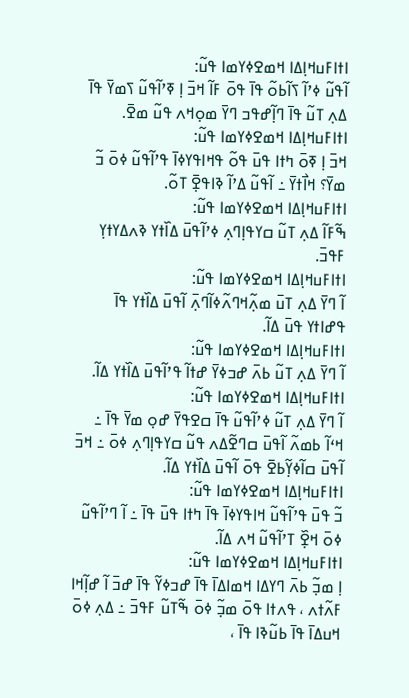ߊߙߊߓߎߞߊ߲ߡߊ ߞߘߐߦߌߘߊ ߟߎ߬:
ߊ߬ߟߎ߬ ߦߴߊ߬ ߖߊ߬ߕߋ߬ ߟߊ߫ ߟߋ߫ ߓߊ߬ ߞߏ߫ ߊ߲ ߧߴߊ߬ߟߎ߬ ߖߘߌ߫ ߟߊ߫ ߡߍ߲ ߠߎ߬ ߟߊ߫ ߣߊ߲߬ߝߟߏ ߣߌ߫ ߘߋ߲ߞߍ ߟߎ߬ ߘߐ߫.
ߊߙߊߓߎߞߊ߲ߡߊ ߞߘߐߦߌߘߊ ߟߎ߬:
ߞߏ߫ ߊ߲ ߧߋ߫ ߤߙߊ ߟߎ߫ ߟߋ߬ ߟߞߊߟߌߦߊ߫ ߟߴߊ߬ߟߎ߬ ߦߋ߫ ߏ߬ ߘߌ߫؟ ߞߊ߯ߙߌ߫ ߸ ߊ߬ߟߎ߬ ߡߴߊ߬ ߢߊߟߐ߲߫ ߠߋ߬.
ߊߙߊߓߎߞߊ߲ߡߊ ߞߘߐߦߌߘߊ ߟߎ߬:
ߒ߬ߓߊ߬ ߡߍ߲ ߠߎ߬ ߛߌߟߊ߲ߣߍ߲ ߦߴߊ߬ߟߎ߫ ߡߊ߰ߙߌ ߢߍߡߌߙߌ߲ ߓߟߏ߫.
ߊߙߊߓߎߞߊ߲ߡߊ ߞߘߐߦߌߘߊ ߟߎ߬:
ߊ߬ ߣߌ߫ ߡߍ߲ ߠߎ߫ ߘߍ߲߬ߞߣߍ߬ߦߊ߬ߣߍ߲߫ ߊ߬ߟߎ߫ ߡߊ߰ߙߌ ߟߊ߫ ߟߝߊߙߌ ߟߎ߫ ߡߊ߬.
ߊߙߊߓߎߞߊ߲ߡߊ ߞߘߐߦߌߘߊ ߟߎ߬:
ߊ߬ ߣߌ߫ ߡߍ߲ ߠߎ߬ ߕߍ߫ ߝߏߦߌ߫ ߝߙߊ߬ ߟߴߊ߬ߟߎ߫ ߡߊ߰ߙߌ ߡߊ߬.
ߊߙߊߓߎߞߊ߲ߡߊ ߞߘߐߦߌߘߊ ߟߎ߬:
ߊ߬ ߣߌ߫ ߡߍ߲ ߠߎ߬ ߦߴߊ߬ߟߎ߬ ߟߊ߫ ߛߐߟߌ߫ ߝߋ߲ ߘߌ߫ ߟߊ߫ ߸ ߞߵߊ߬ ߕߘߍ߬ ߊ߬ߟߎ߫ ߛߣߐ߬ߡߍ ߟߎ߬ ߛߌߟߊ߲ߣߍ߲ ߦߋ߫ ߸ ߞߏ߫ ߊ߬ߟߎ߫ ߛߊ߬ߦߌ߲߬ߕߐ߫ ߟߋ߫ ߊ߬ߟߎ߫ ߡߊ߰ߙߌ ߡߊ߬.
ߊߙߊߓߎߞߊ߲ߡߊ ߞߘߐߦߌߘߊ ߟߎ߬:
ߏ߬ ߟߎ߫ ߟߴߊ߬ߟߎ߬ ߞߊߟߌߦߊ߫ ߟߊ߫ ߤߙߊ ߟߎ߫ ߟߊ߫ ߸ ߊ߬ ߣߴߊ߬ߟߎ߬ ߦߋ߫ ߞߐ߲߰ ߠߴߊ߬ߟߎ߬ ߞߍ ߡߊ߬.
ߊߙߊߓߎߞߊ߲ߡߊ ߞߘߐߦߌߘߊ ߟߎ߬:
ߊ߲ ߘߏ߲߬ ߕߍ߫ ߣߌߡߊ ߞߘߊߡߊ߫ ߟߊ߫ ߝߏߦߌ߬ ߟߊ߫ ߝߏ߫ ߊ߬ ߝߊ߲߬ߞߊ ߓߍ߬ߙߍ ، ߟߍߙߊ ߟߋ߫ ߘߏ߲߬ ߦߋ߫ ߒ߬ߠߎ߬ ߓߟߏ߫ ߸ ߡߍ߲ ߦߋ߫ ߞߎߡߊ߫ ߟߊ߫ ߕߎ߬ߢߊ ߟߊ߫ ،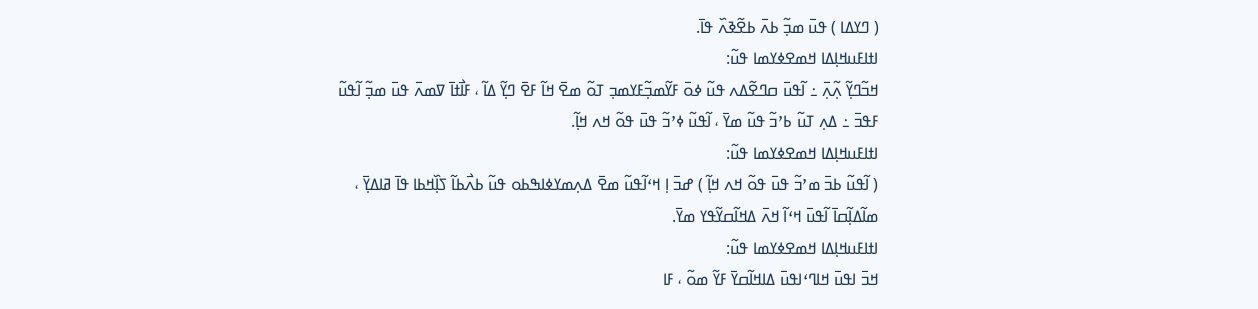( ߣߌߡߊ ) ߟߎ߫ ߘߏ߲߬ ߕߍ߫ ߕߐ߬ߢߍ߰ ߟߊ߫.
ߊߙߊߓߎߞߊ߲ߡߊ ߞߘߐߦߌߘߊ ߟߎ߬:
ߞߏ߬ߣߌ߲߬ ߍ߲߬ߍ߲߫ ߸ ߊ߬ߟߎ߫ ߛߣߐ߬ߡߍ ߟߎ߬ ߦߋ߫ ߓߌ߬ߘߏ߲߬ߓߌߘߏ߲ ߠߋ߬ ߘߐ߫ ߞߊ߬ ߓߐ߫ ߣߌ߲߬ ߡߊ߬ ، ߓߊ߯ߙߊ߫ ߜߘߍ߫ ߟߎ߫ ߘߏ߲߬ ߊ߬ߟߎ߬ ߓߟߏ߫ ߸ ߡߍ߲ ߠߎ߬ ߕߴߏ߬ ߟߎ߬ ߘߌ߫ ، ߊ߬ߟߎ߬ ߦߴߏ߬ ߟߎ߫ ߟߋ߬ ߞߍ ߞߊ߲߬.
ߊߙߊߓߎߞߊ߲ߡߊ ߞߘߐߦߌߘߊ ߟߎ߬:
( ߊ߬ߟߎ߬ ߕߏ߫ ߘߴߏ߬ ߟߎ߫ ߟߋ߬ ߞߍ ߞߊ߲߬ ) ߝߏ߫ ߊ߲ ߞߵߊ߬ߟߎ߬ ߘߐ߫ ߡߍ߲ߘߌߦߊߒߕߋ ߟߎ߬ ߕߍ߯ߕߊ߬ ߖߊ߲߰ߞߕߊ ߟߊ߫ ߥߊߡߌ߲߫ ، ߘߊ߬ߡߊ߲߬ߛߊ߫ ߊ߬ߟߎ߫ ߞߵߊ߬ ߞߍ߫ ߡߞߊ߬ߛߌ߬ߟߌ ߘߌ߫.
ߊߙߊߓߎߞߊ߲ߡߊ ߞߘߐߦߌߘߊ ߟߎ߬:
ߞߏ߫ ߊߟߎ߫ ߞߊߣߵߊߟߎ߫ ߡߊߞߊ߬ߛߌ߫ ߓߌ߬ ߘߋ߬ ، ߓߊ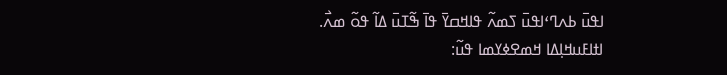ߊߟߎ߫ ߕߍߣߵߊߟߎ߫ ߖߘߍ߬ ߟߊߞߛߌ߫ ߟߊ߫ ߒ߬ߠߎ߫ ߡߊ߬ ߟߋ߬ ߘߍ߯.
ߊߙߊߓߎߞߊ߲ߡߊ ߞߘߐߦߌߘߊ ߟߎ߬: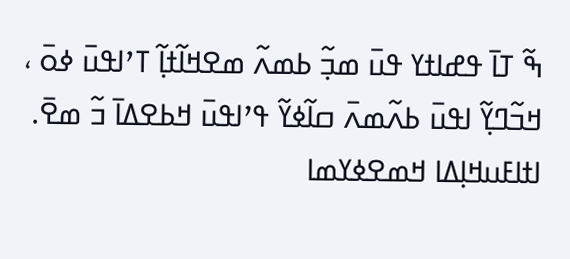ߒ߬ ߠߊ߫ ߟߝߊߙߌ ߟߎ߫ ߘߏ߲߬ ߕߘߍ߬ ߘߐߞߊ߬ߙߊ߲߬ ߠߴߊߟߎ߫ ߦߋ߫ ، ߞߏ߬ߣߌ߲߬ ߊߟߎ߫ ߕߍ߬ߘߍ߫ ߛߊ߬ߦߌ߬ ߟߴߊߟߎ߫ ߞߕߐߡߊ߫ ߏ߬ ߘߐ߫.
ߊߙߊߓߎߞߊ߲ߡߊ ߞߘߐߦߌߘߊ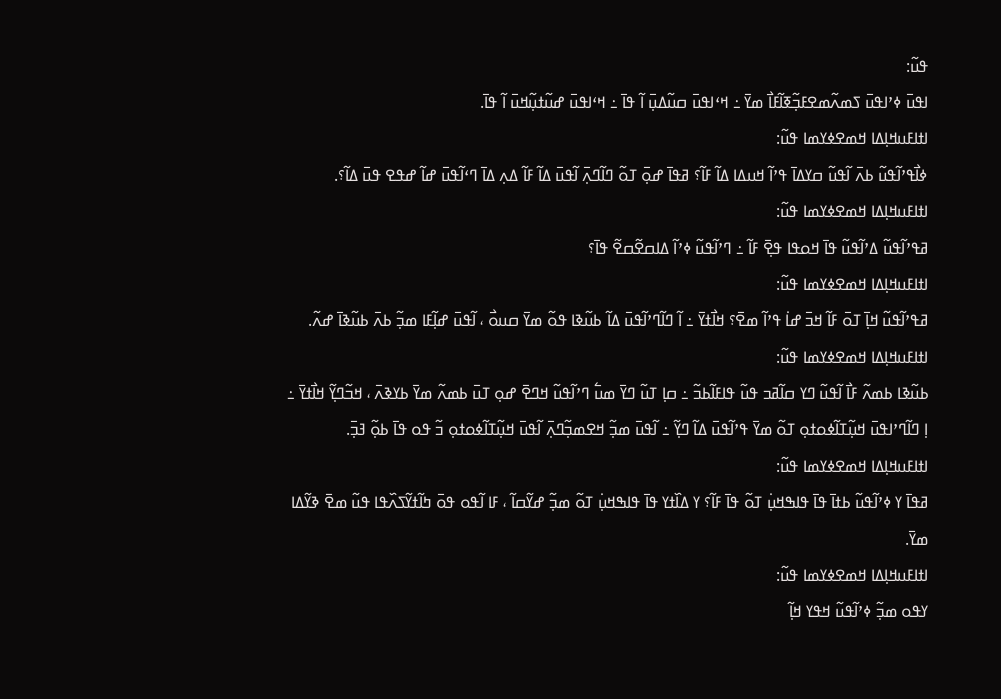ߟߎ߬:
ߊߟߎ߫ ߦߴߊߟߎ߫ ߖߘߍ߬ߘߐߓߏ߲߬ߧߊ߬ߓߊ߯ ߘߌ߫ ߸ ߞߵߊߟߎ߫ ߛߎ߬ߡߎ߲߫ ߊ߬ ߟߊ߫ ߸ ߞߵߊߟߎ߫ ߝߎ߬ߙߎ߲߬ߞߎ߫ ߊ߬ ߟߊ߫.
ߊߙߊߓߎߞߊ߲ߡߊ ߞߘߐߦߌߘߊ ߟߎ߬:
ߦߊ߯ߟߴߊ߬ߟߎ߬ ߕߍ߫ ߊ߬ߟߎ߬ ߛߌߡߊ߫ ߟߴߊ߬ ߞߎߡߊ ߡߊ߬ ߓߊ߬؟ ߥߟߊ߫ ߝߋ߲߫ ߠߋ߬ ߣߊ߬ߣߍ߲߫ ߊ߬ߟߎ߫ ߡߊ߬ ߓߊ߬ ߡߍ߲ ߡߊ߫ ߣߵߊ߬ߟߎ߫ ߝߊ߬ ߝߟߐ ߟߎ߫ ߡߊ߬؟.
ߊߙߊߓߎߞߊ߲ߡߊ ߞߘߐߦߌߘߊ ߟߎ߬:
ߥߟߴߊ߬ߟߎ߬ ߡߴߊ߬ߟߎ߬ ߟߊ߫ ߞߋߟߊ ߟߐ߲߫ ߓߊ߬ ߸ ߣߴߊ߬ߟߎ߬ ߦߴߊ߬ ߡߊߛߐ߬ߛߐ߬ ߟߊ߫؟
ߊߙߊߓߎߞߊ߲ߡߊ ߞߘߐߦߌߘߊ ߟߎ߬:
ߥߟߴߊ߬ߟߎ߬ ߞߊ߲߫ ߠߋ߫ ߓߊ߬ ߞߏ߫ ߝߊ߭ ߟߴߊ߬ ߘߐ߫؟ ߞߊ߯ߙߌ߫ ߸ ߊ߬ ߣߊ߬ߣߴߊ߬ߟߎ߫ ߡߊ߬ ߕߎ߬ߢߊ ߟߋ߬ ߘߌ߫ ߛߎߋ߯ ، ߊ߬ߟߎ߫ ߝߊ߲߬ߓߊ ߘߏ߲߬ ߕߍ߫ ߕߎ߬ߢߊ߫ ߝߍ߬.
ߊߙߊߓߎߞߊ߲ߡߊ ߞߘߐߦߌߘߊ ߟߎ߬:
ߕߎ߬ߢߊ ߕߘߍ߬ ߓߊ߯ ߊ߬ߟߎ߬ ߣߌ ߛߊ߬ߥߏ ߟߎ߬ ߟߊߓߊ߬ߕߏ߬ ߸ ߛߊ߲ ߠߎ߬ ߣߌ߫ ߘߎ߱ ߣߴߊ߬ߟߎ߬ ߞߣߐ߫ ߝߋ߲ ߠߎ߫ ߕߘߍ߬ ߘߌ߫ ߕߌߢߍ߫ ، ߞߏ߬ߣߌ߲߬ ߞߊ߯ߙߌ߫ ߸ ߊ߲ ߣߊ߬ߣߴߊߟߎ߫ ߞߎ߲߬ߠߊ߬ߦߋߙߋ߲ ߠߋ߬ ߘߌ߫ ߟߴߊ߬ߟߎ߫ ߡߊ߬ ߣߌ߲߬ ߸ ߊ߬ߟߎ߫ ߘߏ߲߬ ߞߐߘߏ߲߬ߣߍ߲߫ ߊ߬ߟߎ߫ ߞߎ߲߬ߠߊ߬ߦߋߙߋ߲ ߏ߬ ߟߋ ߟߊ߫ ߕߋ߲߬ ߔߏ߲߫.
ߊߙߊߓߎߞߊ߲ߡߊ ߞߘߐߦߌߘߊ ߟߎ߬:
ߥߟߊ߫ ߌ ߦߴߊ߬ߟߎ߬ ߕߙߊ߫ ߟߊ߫ ߟߊߒߞߎ߲߭ ߠߋ߬ ߟߊ߫ ߓߊ߬؟ ߌ ߡߊ߰ߙߌ ߟߊ߫ ߟߊߒߞߎ߲߭ ߠߋ߬ ߘߏ߲߬ ߝߌ߬ߛߊ߬ ، ߓߊ ߊ߬ߟߋ ߟߋ߫ ߤߊ߬ߙߌ߬ߖߍ߰ߟߊ ߟߎ߬ ߘߐ߫ ߢߌ߬ߡߊ ߘߌ߫.
ߊߙߊߓߎߞߊ߲ߡߊ ߞߘߐߦߌߘߊ ߟߎ߬:
ߌߟߋ ߘߏ߲߬ ߦߴߊ߬ߟߎ߬ ߞߟߌ ߞߊ߲߬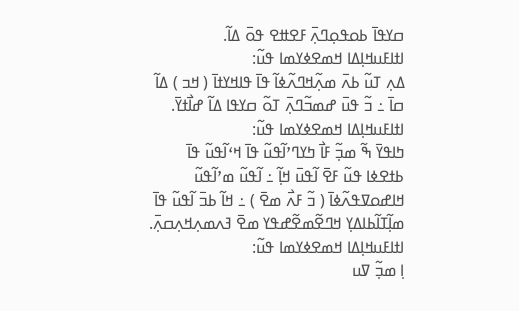ߛߌߟߊ߫ ߕߋߟߋ߲ߣߍ߲߫ ߓߐߚߐ ߟߋ߫ ߡߊ߬.
ߊߙߊߓߎߞߊ߲ߡߊ ߞߘߐߦߌߘߊ ߟߎ߬:
ߡߍ߲ ߠߎ߬ ߕߍ߫ ߘߍ߲߬ߞߣߍ߬ߦߊ߬ ߟߊ߫ ߟߊߞߌߙߊ߫ ( ߞߏ ) ߡߊ߬ ߛߊ߫ ߸ ߏ߬ ߟߎ߫ ߝߘߏ߬ߣߍ߲߫ ߠߋ߬ ߛߌߟߊ ߡߊ߬ ߝߊ߯ߙߌ߫.
ߊߙߊߓߎߞߊ߲ߡߊ ߞߘߐߦߌߘߊ ߟߎ߬:
ߤߊߟߌ߫ ߒ߬ ߘߏ߲߬ ߓߊ߯ ߤߌߣߴߊ߬ߟߎ߬ ߟߊ߫ ߞߵߊ߬ߟߎ߬ ߟߊ߫ ߕߙߐߦߊ ߟߎ߬ ߓߐ߫ ߊ߬ߟߎ߫ ߞߊ߲߬ ߸ ߊ߬ߟߎ߬ ߘߴߊ߬ߟߎ߬ ߞߊߝߋߜߟߍ߬ߦߊ߫ ( ߏ߬ ߓߍ߯ ߘߐ߫ ) ߸ ߞߊ߬ ߕߏ߫ ߊ߬ߟߎ߬ ߟߊ߫ ߘߊ߲߬ߠߊ߬ߕߊߡߌ߲ ߞߣߐ߬ߘߐ߬ߝߟߌ ߘߐ߫ ߔߍߘߍ߲ߞߍ߲ߛߍ߲߫.
ߊߙߊߓߎߞߊ߲ߡߊ ߞߘߐߦߌߘߊ ߟߎ߬:
ߊ߲ ߘߏ߲߬ ߜߎ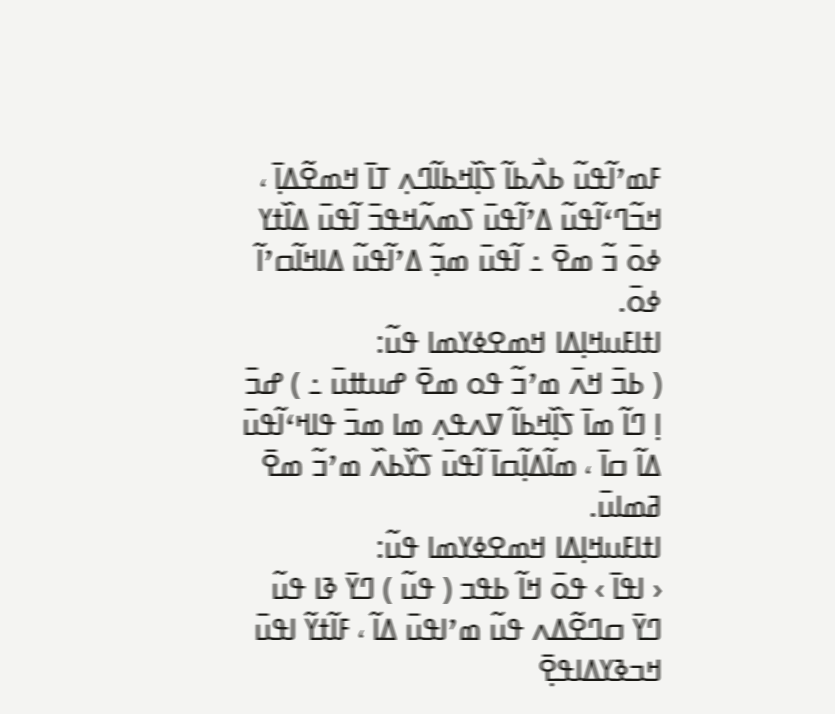ߓߘߴߊ߬ߟߎ߬ ߕߍ߯ߕߊ߬ ߖߊ߲߰ߞߕߊ߬ߣߍ߲ ߠߊ߫ ߞߘߐ߬ߡߊ߲߫ ، ߞߏ߬ߣߵߊ߬ߟߎ߬ ߡߴߊ߬ߟߎ߫ ߖߘߍ߬ߞߟߏ߫ ߊ߬ߟߎ߫ ߡߊ߰ߙߌ ߦߋ߫ ߏ߬ ߘߐ߫ ߸ ߊ߬ߟߎ߫ ߘߏ߲߬ ߡߴߊ߬ߟߎ߬ ߡߊߞߊ߬ߛߴߊ߬ ߦߋ߫.
ߊߙߊߓߎߞߊ߲ߡߊ ߞߘߐߦߌߘߊ ߟߎ߬:
( ߕߏ߫ ߞߍ߫ ߘߴߏ߬ ߟߋ ߘߐ߫ ߝߎߚߎ߫ ߸ ) ߝߏ߫ ߊ߲ ߣߊ߬ ߘߊ߫ ߖߊ߲߰ߞߕߊ߬ ߜߍߟߍ߲ ߘߊ ߘߏ߫ ߟߊߞߵߊ߬ߟߎ߫ ߡߊ߬ ߛߊ߫ ، ߘߊ߬ߡߊ߲߬ߛߊ߫ ߊ߬ߟߎ߫ ߖߌ߰ߕߍ߰ ߘߴߏ߬ ߘߐ߫ ߥߘߊߎ߫.
ߊߙߊߓߎߞߊ߲ߡߊ ߞߘߐߦߌߘߊ ߟߎ߬:
‹ ߊߟߊ߫ › ߟߋ߫ ߞߊ߬ ߕߟߏ ( ߟߎ߬ ) ߣߌ߫ ߢߊ ߟߎ߬ ߣߌ߫ ߛߣߐ߬ߡߍ ߟߎ߬ ߘߴߊߟߎ߫ ߡߊ߬ ، ߓߊ߬ߙߌ߬ ߊߟߎ߫ ߞߏߢߌߡߊߟߐ߲߫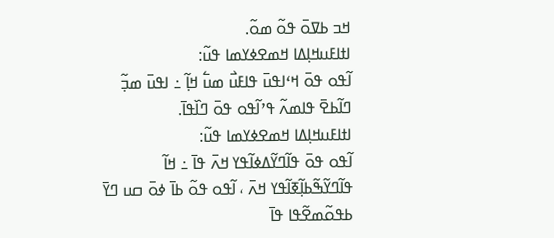ߞߏ ߕߜߋ߫ ߟߋ߬ ߘߋ߬.
ߊߙߊߓߎߞߊ߲ߡߊ ߞߘߐߦߌߘߊ ߟߎ߬:
ߊ߬ߟߋ ߟߋ߫ ߞߵߊߟߎ߫ ߟߊߓߎ߯ ߘߎ߱ ߞߊ߲߬ ߸ ߊߟߎ߫ ߘߏ߲߬ ߣߊ߬ߕߐ߫ ߟߊߘߍ߬ ߟߴߊ߬ߟߋ ߟߋ߫ ߣߊ߰ߟߊ߫.
ߊߙߊߓߎߞߊ߲ߡߊ ߞߘߐߦߌߘߊ ߟߎ߬:
ߊ߬ߟߋ ߟߋ߫ ߟߊ߬ߣߌ߬ߡߦߊ߬ߟߌ ߞߍ߫ ߟߊ߫ ߸ ߞߊ߬ ߟߊ߬ߣߌ߬ߒ߬ߕߊ߲߬ߧߊ߬ߟߌ ߞߍ߫ ، ߊ߬ߟߋ ߟߋ߬ ߕߊ߫ ߦߋ߫ ߛߎ ߣߌ߫ ߕߟߋ߬ߘߐ߬ߟߊ ߟߊ߫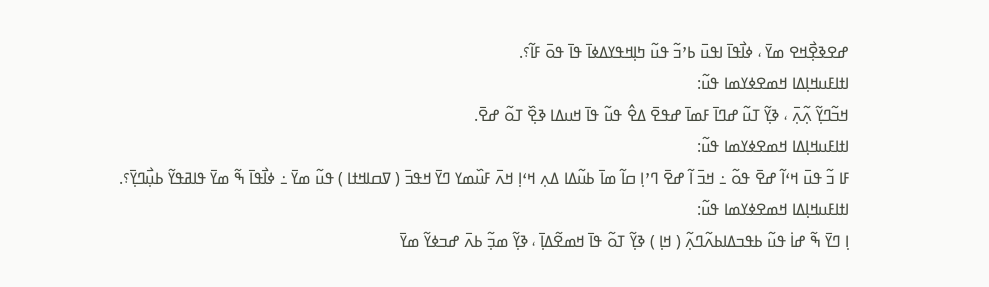ߝߐߢߐ߲߯ߞߐ ߘߌ߫ ، ߦߊ߯ߟߊ߫ ߊߟߎ߫ ߕߴߏ߬ ߟߎ߬ ߤߊ߲ߞߟߌߡߦߊ߫ ߟߊ߫ ߟߋ߫ ߓߊ߬؟.
ߊߙߊߓߎߞߊ߲ߡߊ ߞߘߐߦߌߘߊ ߟߎ߬:
ߞߏ߬ߣߌ߲߬ ߍ߲߬ߍ߲߫ ، ߢߌ߲߬ ߠߎ߬ ߝߣߊ߫ ߓߘߊ߫ ߝߟߐ߫ ߡߐ߮ ߟߎ߬ ߟߊ߫ ߞߎߡߊ ߢߐ߲߰ ߠߋ߬ ߝߐ߫.
ߊߙߊߓߎߞߊ߲ߡߊ ߞߘߐߦߌߘߊ ߟߎ߬:
ߓߊ ߏ߬ ߟߎ߫ ߞߵߊ߬ ߝߐ߫ ߟߋ߬ ߸ ߞߏ߫ ߊ߬ ߝߐ߫ ߣߴߊ߲ ߛߊ߬ ߘߊ߫ ߕߎ߬ߡߊ ߡߍ߲ ߞߵߊ߲ ߞߍ߫ ߓߎ߰ߘߌ ߣߌ߫ ߞߟߏ߫ ( ߜߛߊߞߙߊ ) ߟߎ߬ ߘߌ߫ ߸ ߦߊ߯ߟߊ߫ ߒ߬ ߘߌ߫ ߟߊߥߟߌ߬ ߕߎ߲߯ߣߌ߲߫؟.
ߊߙߊߓߎߞߊ߲ߡߊ ߞߘߐߦߌߘߊ ߟߎ߬:
ߊ߲ ߣߌ߫ ߒ߬ ߝߊ߭ ߟߎ߬ ߕߟߏߡߊߕߍ߬ߣߍ߲߬ ( ߞߊ߲ ) ߢߌ߲߬ ߠߋ߬ ߟߊ߫ ߞߘߐ߬ߡߊ߲߫ ، ߢߌ߲߬ ߘߏ߲߬ ߕߍ߫ ߝߏߦߌ߬ ߘߌ߫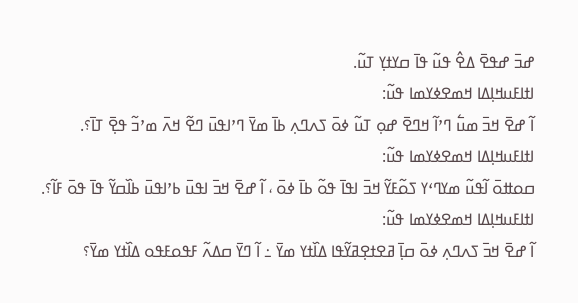ߝߏ߫ ߝߟߐ߫ ߡߐ߮ ߟߎ߬ ߟߊ߫ ߛߌߙߌ߲ ߠߎ߬.
ߊߙߊߓߎߞߊ߲ߡߊ ߞߘߐߦߌߘߊ ߟߎ߬:
ߊ߬ ߝߐ߫ ߞߏ߫ ߘߎ߱ ߣߴߊ߬ ߞߣߐ߫ ߝߋ߲ ߠߎ߬ ߦߋ߫ ߖߍߣߍ߲ ߕߊ߫ ߘߌ߫ ߣߴߊߟߎ߫ ߣߐ߬ ߞߍ߫ ߘߴߏ߬ ߟߐ߲߫ ߠߊ߫؟.
ߊߙߊߓߎߞߊ߲ߡߊ ߞߘߐߦߌߘߊ ߟߎ߬:
ߛߋߚߋ߫ ߊ߬ߟߎ߬ ߘߌߣߵߌ ߖߋ߬ߓߌ߬ ߞߏ߫ ߊߟߊ߫ ߟߋ߬ ߕߊ߫ ߦߋ߫ ، ߊ߬ ߝߐ߫ ߞߏ߫ ߊߟߎ߫ ߕߴߊߟߎ߫ ߕߊ߰ߛߌ߬ ߟߊ߫ ߟߋ߫ ߓߊ߬؟.
ߊߙߊߓߎߞߊ߲ߡߊ ߞߘߐߦߌߘߊ ߟߎ߬:
ߊ߬ ߝߐ߫ ߞߏ߫ ߖߍߣߍ߲ ߦߋ߫ ߛߊ߲߫ ߥߐߙߐ߲ߥߌ߬ߟߊ ߡߊ߰ߙߌ ߘߌ߫ ߸ ߊ߬ ߣߌ߫ ߛߡߍ߬ ߓߟߋߓߟߋ ߡߊ߰ߙߌ ߘߌ߫؟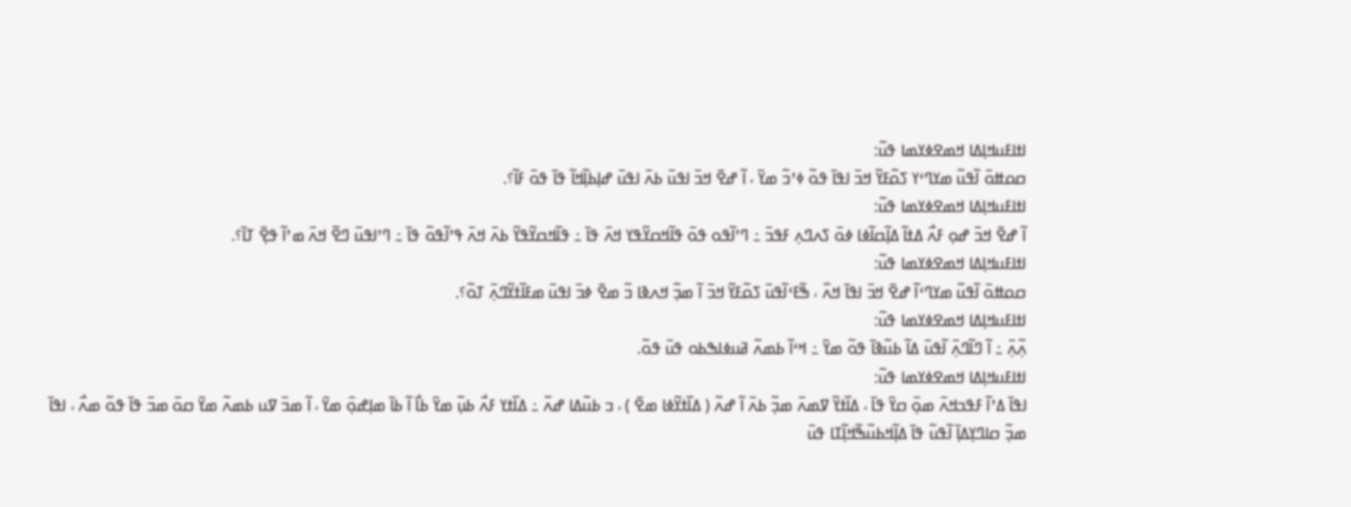ߊߙߊߓߎߞߊ߲ߡߊ ߞߘߐߦߌߘߊ ߟߎ߬:
ߛߋߚߋ߫ ߊ߬ߟߎ߬ ߘߌߣߵߌ ߖߋ߬ߓߌ߬ ߞߏ߫ ߊߟߊ߫ ߟߋ߬ ߦߴߏ߬ ߘߌ߫ ، ߊ߬ ߝߐ߫ ߞߏ߫ ߊߟߎ߫ ߕߍ߫ ߊߟߎ߫ ߝߊ߲ߕߊ߲߬ߞߊ߬ ߟߊ߫ ߟߋ߫ ߓߊ߬؟.
ߊߙߊߓߎߞߊ߲ߡߊ ߞߘߐߦߌߘߊ ߟߎ߬:
ߊ߬ ߝߐ߫ ߞߏ߫ ߝߋ߲ ߓߍ߯ ߡߙߊ߬ ߡߊ߲߬ߛߊ߬ߦߊ ߦߋ߫ ߖߍߣߍ߲ ߓߟߏ߫ ߸ ߣߴߊ߬ߟߋ ߟߋ߫ ߟߊ߬ߞߛߌ߬ߟߌ ߞߍ߫ ߟߊ߫ ߸ ߟߊ߬ߞߛߌ߬ߟߌ߬ ߕߍ߫ ߞߍ߫ ߟߴߊ߬ߟߋ߬ ߟߊ߫ ߸ ߣߴߊߟߎ߫ ߣߐ߬ ߞߍ߫ ߘߴߊ߬ ߟߐ߲߫ ߠߊ߫؟.
ߊߙߊߓߎߞߊ߲ߡߊ ߞߘߐߦߌߘߊ ߟߎ߬:
ߛߋߚߋ߫ ߊ߬ߟߎ߬ ߘߌߣߵߊ߬ ߝߐ߫ ߞߏ߫ ߊߟߊ߫ ߞߍ߰ ، ߒ߬ߓߵߊ߬ߟߎ߫ ߖߋ߬ߓߌ߬ ߞߏ߫ ߊ߬ ߘߏ߲߬ ߞߍߢߊ ߏ߬ ߘߐ߫ ߦߏ߫ ߊߟߎ߫ ߘߓߊ߬ߙߌ߬ߣߍ߲߫ ߠߋ߬؟.
ߊߙߊߓߎߞߊ߲ߡߊ ߞߘߐߦߌߘߊ ߟߎ߬:
ߍ߲߬ߍ߲߫ ߸ ߊ߬ ߣߊ߬ߣߍ߲߫ ߊ߬ߟߎ߫ ߡߊ߬ ߕߎ߬ߢߊ߫ ߟߋ߬ ߘߌ߫ ߸ ߞߵߊ߬ ߕߘߍ߬ ߥߎߦߊߒߕߋ ߟߎ߫ ߟߋ߬.
ߊߙߊߓߎߞߊ߲ߡߊ ߞߘߐߦߌߘߊ ߟߎ߬:
ߊߟߊ߫ ߡߴߊ߬ ߓߟߏߞߍ߫ ߘߋ߲߫ ߛߌ߫ ߟߊ߫ ، ߡߊ߰ߙߌ߬ ߜߘߍ߫ ߘߏ߲߬ ߕߍ߫ ߊ߬ ߝߍ߬ ( ߡߊ߰ߙߌ߬ߦߊ ߘߐ߫ ) ، ߏ ߕߎ߬ߡߊ ߝߍ߬ ߸ ߡߊ߰ߙߌ ߓߍ߯ ߕߎ߲߬ ߘߌ߫ ߕߊ߯ ߊ߬ ߕߊ߫ ߘߊ߲ߝߋ߲߫ ߘߌ߫ ، ߊ߬ ߘߏ߫ ߜߎ ߕߘߍ߬ ߘߌ߫ ߛߋ߫ ߘߏ߫ ߟߊ߫ ߟߋ߬ ߘߍ߯ ، ߊߟߊ߫ ߘߏ߲߬ ߛߊߣߌ߲ߡߊ߲߫ ߊ߬ߟߎ߬ ߟߊ߫ ߡߊ߲߬ߞߕߎ߬ߒ߬ߞߊ߲߬ߠߊ ߟߎ߫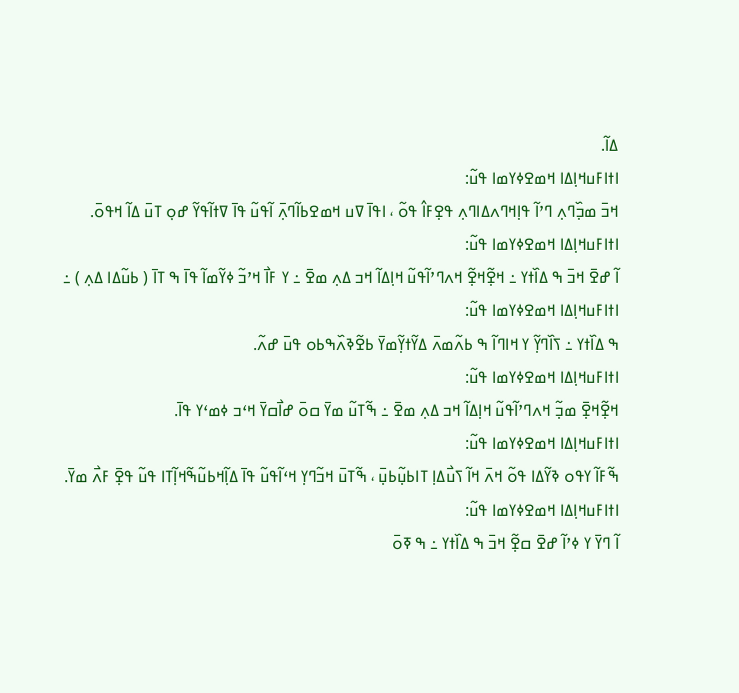ߡߊ߬.
ߊߙߊߓߎߞߊ߲ߡߊ ߞߘߐߦߌߘߊ ߟߎ߬:
ߞߏ߫ ߘߏ߲߰ߣߍ߲ ߣߴߊ߬ ߟߊ߲ߞߣߍߡߊߣߍ߲ ߟߐ߲ߓߊ߮ ߟߋ߬ ، ߊߟߊ߫ ߜߎ ߞߘߐߕߊ߬ߣߍ߲߫ ߊ߬ߟߎ߬ ߟߊ߫ ߜߙߊ߬ߟߌ߬ ߝߋ߲ ߠߎ߫ ߡߊ߬ ߞߟߋ߫.
ߊߙߊߓߎߞߊ߲ߡߊ ߞߘߐߦߌߘߊ ߟߎ߬:
ߊ߬ ߝߐ߫ ߞߏ߫ ߒ ߡߊ߰ߙߌ ߸ ߞߐ߲߬ߞߐ߲߬ ߞߍߣߴߊ߬ߟߎ߬ ߞߊ߲ߡߊ߬ ߞߏ ߡߍ߲ ߘߐ߫ ߸ ߌ ߓߊ߯ ߞߴߏ߬ ߦߌ߬ߘߊ߬ ߟߊ߫ ߒ ߠߊ߫ ( ߕߎ߬ߡߊ ߡߍ߲ ) ߸
ߊߙߊߓߎߞߊ߲ߡߊ ߞߘߐߦߌߘߊ ߟߎ߬:
ߒ ߡߊ߰ߙߌ ߸ ߖߊ߰ߣߌ߲߬ ߌ ߞߊߣߊ߬ ߒ ߕߍ߬ߘߍ߫ ߡߌ߬ߙߌ߲߬ߘߌ߫ ߕߐ߬ߢߍ߰ߒߕߋ ߟߎ߫ ߝߍ߬.
ߊߙߊߓߎߞߊ߲ߡߊ ߞߘߐߦߌߘߊ ߟߎ߬:
ߞߐ߲߬ߞߐ߲߫ ߘߏ߲߬ ߞߍߣߴߊ߬ߟߎ߬ ߞߊ߲ߡߊ߬ ߞߏ ߡߍ߲ ߘߐ߫ ߸ ߒ߬ߠߎ߬ ߘߌ߫ ߛߋ߫ ߝߊ߯ߛߌ߫ ߞߵߏ ߦߘߵߌ ߟߊ߫.
ߊߙߊߓߎߞߊ߲ߡߊ ߞߘߐߦߌߘߊ ߟߎ߬:
ߒ߬ߓߊ߬ ߌߟߋ ߢߌ߬ߡߊ ߟߋ߬ ߞߍ߫ ߞߊ߬ ߖߎ߯ߡߊ߲ ߠߊߕߎ߲߬ߕߎ߲߫ ، ߒ߬ߠߎ߫ ߞߏ߬ߣߌ߲ ߞߵߊ߬ߟߎ߬ ߟߊ߫ ߡߊ߲߬ߞߕߎ߬ߒ߬ߞߊ߲߬ߠߊ ߟߎ߬ ߟߐ߲߫ ߓߍ߯ ߘߌ߫.
ߊߙߊߓߎߞߊ߲ߡߊ ߞߘߐߦߌߘߊ ߟߎ߬:
ߊ߬ ߣߌ߫ ߌ ߦߴߊ߬ ߝߐ߫ ߛߐ߲߬ ߞߏ߫ ߒ ߡߊ߰ߙߌ ߸ ߒ ߧߋ߫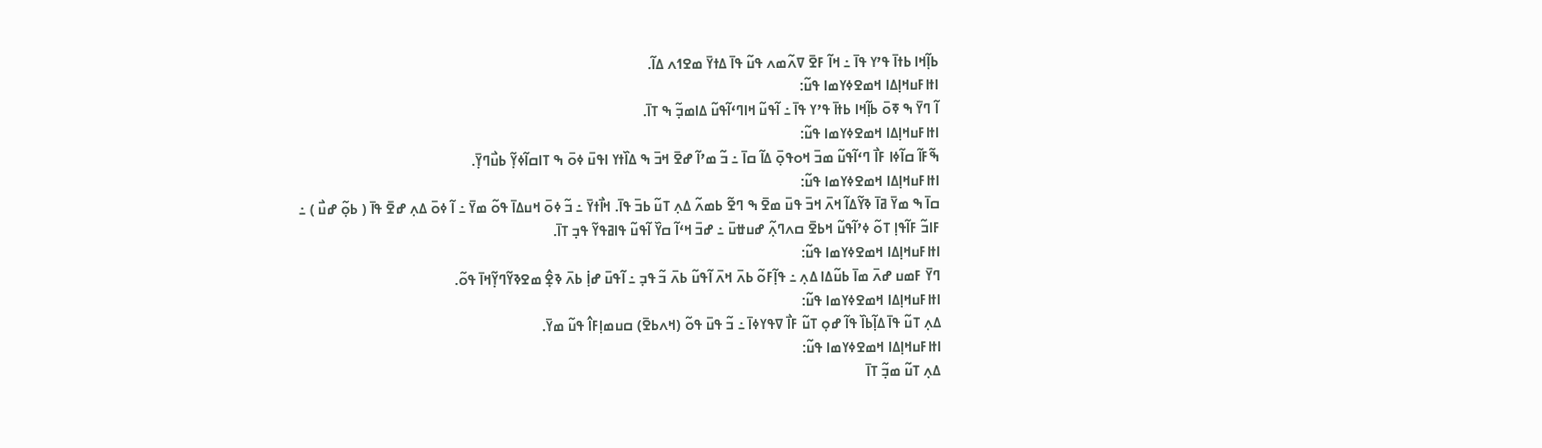ߕߊ߲߬ߞߊ ߕߙߊ߫ ߟߴߌ ߟߊ߫ ߸ ߞߊ߬ ߓߐ߫ ߜߍ߬ߘߍ ߟߎ߬ ߟߊ߫ ߡߙߌ߫ ߘߐߗߍ ߡߊ߬.
ߊߙߊߓߎߞߊ߲ߡߊ ߞߘߐߦߌߘߊ ߟߎ߬:
ߊ߬ ߣߌ߫ ߒ ߧߋ߫ ߕߊ߲߬ߞߊ ߕߙߊ߫ ߟߴߌ ߟߊ߫ ߸ ߊ߬ߟߎ߬ ߞߊߣߵߊ߬ߟߎ߬ ߡߊߘߏ߲߬ ߒ ߠߊ߫.
ߊߙߊߓߎߞߊ߲ߡߊ ߞߘߐߦߌߘߊ ߟߎ߬:
ߒ߬ߓߊ߬ ߛߊ߬ߦߊ ߓߊ߯ ߣߵߊ߬ߟߎ߬ ߘߏ߫ ߞߋߟߋ߲߫ ߡߊ߬ ߛߊ߫ ߸ ߏ߬ ߘߴߊ߬ ߝߐ߫ ߞߏ߫ ߒ ߡߊ߰ߙߌ ߊߟߎ߫ ߦߋ߫ ߒ ߠߊߛߊ߬ߦߌ߲߬ ߕߎ߯ߣߌ߲߫.
ߊߙߊߓߎߞߊ߲ߡߊ ߞߘߐߦߌߘߊ ߟߎ߬:
ߛߊ߫ ߒ ߘߌ߫ ߥߊ߫ ߢߌ߬ߡߊ߬ ߞߍ߫ ߞߏ߫ ߟߎ߫ ߘߐ߫ ߒ ߣߐ߬ ߕߘߍ߬ ߡߍ߲ ߠߎ߬ ߕߏ߫ ߟߊ߫. ߞߊ߯ߙߌ߫ ߸ ߏ߬ ߦߋ߫ ߞߎߡߊ߫ ߟߋ߬ ߘߌ߫ ߸ ߊ߬ ߦߋ߫ ߡߍ߲ ߝߐ߫ ߟߊ߫ ( ߕߋ߲߬ ߝߎ߯ ) ߸ ߓߊߏ߬ ߓߊ߬ߟߊ߲ ߠߋ߬ ߦߴߊ߬ߟߎ߬ ߞߕߐ߫ ߛߍߣߍ߲߬ ߝߎߚߎ߫ ߸ ߝߏ߫ ߞߵߊ߬ ߛߌ߰ ߊ߬ߟߎ߬ ߟߊߥߟߌ߬ ߟߏ߲ ߠߊ߫.
ߊߙߊߓߎߞߊ߲ߡߊ ߞߘߐߦߌߘߊ ߟߎ߬:
ߣߌ߫ ߓߘߎ ߝߍ߫ ߘߊ߫ ߕߎ߬ߡߊ ߡߍ߲ ߸ ߟߊ߲߬ߓߋ߬ ߕߍ߫ ߞߍ߫ ߊ߬ߟߎ߬ ߕߍ߫ ߏ߬ ߟߏ߲ ߸ ߊ߬ߟߎ߫ ߝߊ߲߭ ߕߍ߫ ߢߐ߲߮ ߘߐߢߌ߬ߣߌ߲߬ߞߊ߫ ߟߋ߬.
ߊߙߊߓߎߞߊ߲ߡߊ ߞߘߐߦߌߘߊ ߟߎ߬:
ߡߍ߲ ߠߎ߬ ߟߊ߫ ߡߊ߲߬ߕߊ߰ ߟߊ߬ ߝߋ߲ ߠߎ߬ ߓߊ߯ ߜߟߌߦߊ߫ ߸ ߏ߬ ߟߎ߫ ߟߋ߬ (ߞߍߕߐ߫) ߛߎߘߊ߲ߓߊ߮ ߟߎ߬ ߘߌ߫.
ߊߙߊߓߎߞߊ߲ߡߊ ߞߘߐߦߌߘߊ ߟߎ߬:
ߡߍ߲ ߠߎ߬ ߘߏ߲߬ ߠߊ߫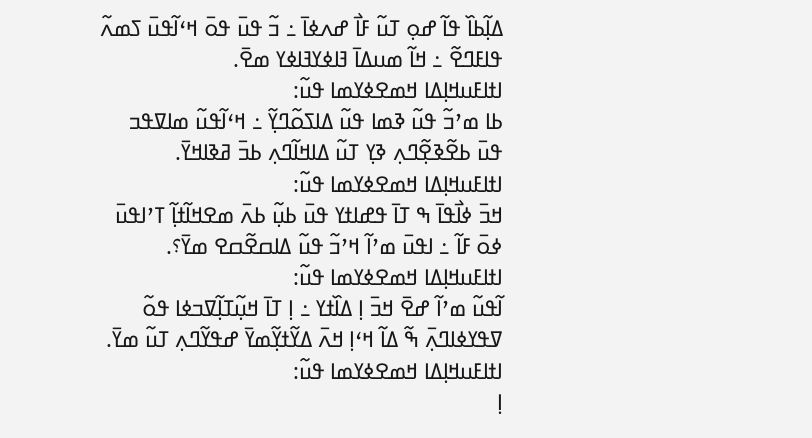ߡߊ߲߬ߕߊ߰ ߟߊ߬ ߝߋ߲ ߠߎ߬ ߓߊ߯ ߝߍߦߊ߫ ߸ ߏ߬ ߟߎ߫ ߟߋ߫ ߞߵߊ߬ߟߎ߫ ߖߘߍ߬ ߟߊߓߣߐ߬ ߸ ߞߊ߬ ߘߎߡߊ߫ ߔߊߦߌߔߊߦߌ ߘߐ߫.
ߊߙߊߓߎߞߊ߲ߡߊ ߞߘߐߦߌߘߊ ߟߎ߬:
ߕߊ ߘߴߏ߬ ߟߎ߬ ߢߘߊ ߟߎ߬ ߡߊߖߋ߬ߣߌ߲߬ ߸ ߞߵߊ߬ߟߎ߬ ߘߊߜߟߏ ߟߎ߫ ߕߐ߬ߢߐ߲߬ߣߍ߲ ߢߌ߲ ߠߎ߬ ߡߊߞߊ߬ߣߍ߲ ߕߏ߫ ߥߢߊߞߌ߫.
ߊߙߊߓߎߞߊ߲ߡߊ ߞߘߐߦߌߘߊ ߟߎ߬:
ߞߏ߫ ߦߊ߯ߟߊ߫ ߒ ߠߊ߫ ߟߝߊߙߌ ߟߎ߫ ߕߎ߲߬ ߕߍ߫ ߘߐߞߊ߬ߙߊ߲߬ ߠߴߊߟߎ߫ ߦߋ߫ ߓߊ߬ ߸ ߊߟߎ߫ ߘߴߊ߬ ߞߴߏ߬ ߟߎ߬ ߡߊߛߐ߬ߛߐ ߘߌ߫؟.
ߊߙߊߓߎߞߊ߲ߡߊ ߞߘߐߦߌߘߊ ߟߎ߬:
ߊ߬ߟߎ߬ ߘߴߊ߬ ߝߐ߫ ߞߏ߫ ߊ߲ ߡߊ߰ߙߌ ߸ ߊ߲ ߠߊ߫ ߞߎ߲߬ߠߊ߲߬ߜߏߦߊ ߟߋ߬ ߜߟߌߦߊߣߍ߲߫ ߒ߬ ߡߊ߬ ߞߵߊ߲ ߞߍ߫ ߡߌ߬ߙߌ߲߬ߘߌ߫ ߝߟߌ߬ߣߍ߲ ߠߎ߬ ߘߌ߫.
ߊߙߊߓߎߞߊ߲ߡߊ ߞߘߐߦߌߘߊ ߟߎ߬:
ߊ߲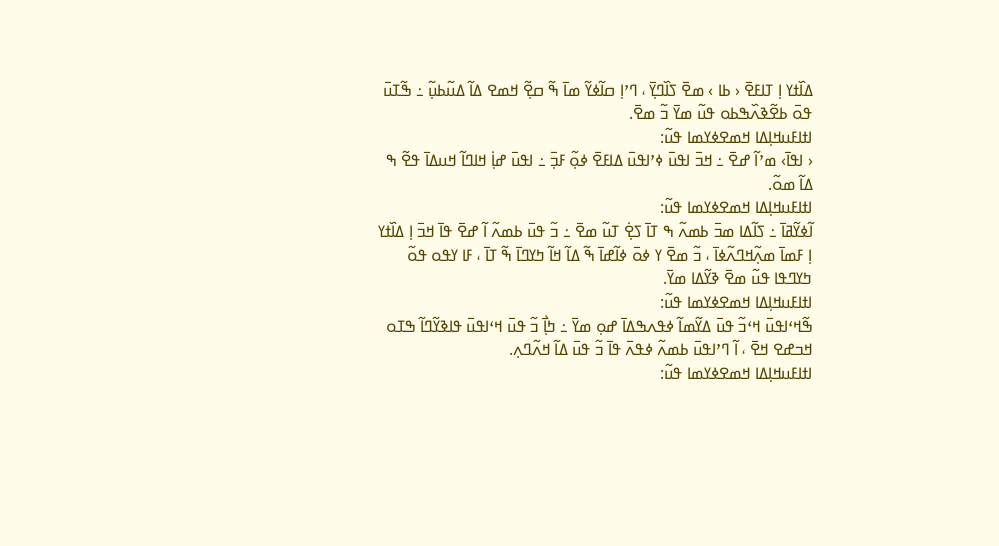ߡߊ߰ߙߌ ߊ߲ ߠߊߓߐ߫ ‹ ߕߊ › ߘߐ߫ ߖߊ߰ߣߌ߲߫ ، ߣߴߊ߲ ߛߊ߬ߦߌ߬ ߘߊ߫ ߒ߬ ߛߐ߲߬ ߞߘߐ ߡߊ߬ ߡߎ߬ߕߎ߲߬ ߸ ߒ߬ߠߎ߫ ߟߋ߫ ߕߐ߬ߢߍ߰ߒߕߋ ߟߎ߬ ߘߌ߫ ߏ߬ ߘߐ߫.
ߊߙߊߓߎߞߊ߲ߡߊ ߞߘߐߦߌߘߊ ߟߎ߬:
‹ ߊߟߊ߫› ߘߴߊ߬ ߝߐ߫ ߸ ߞߏ߫ ߊߟߎ߫ ߦߴߊߟߎ߫ ߡߊߓߐ߫ ߦߋ߲߬ ߓߏ߲߫ ߸ ߊߟߎ߫ ߝߊ߲߭ ߞߊߣߊ߬ ߞߎߡߊ߫ ߟߐ߬ ߒ ߡߊ߬ ߘߋ߬.
ߊߙߊߓߎߞߊ߲ߡߊ ߞߘߐߦߌߘߊ ߟߎ߬:
ߊ߬ߦߌ߬ߥߊ߫ ߸ ߖߊ߬ߡߊ ߘߏ߫ ߕߘߍ߬ ߒ ߠߊ߫ ߖߐ߲߭ ߠߎ߬ ߘߐ߫ ߸ ߏ߬ ߟߎ߫ ߕߘߍ߬ ߊ߬ ߝߐ߫ ߟߊ߫ ߞߏ߫ ߊ߲ ߡߊ߰ߙߌ ߊ߲ ߓߘߊ߫ ߘߍ߲߬ߞߣߍ߬ߦߊ߫ ، ߏ߬ ߘߐ߫ ߌ ߦߋ߫ ߦߊ߬ߝߊ߫ ߒ߬ ߡߊ߬ ߞߊ߬ ߤߌߣߊ߫ ߒ߬ ߠߊ߫ ، ߓߊ ߌߟߋ ߟߋ߬ ߤߌߣߟߊ ߟߎ߬ ߘߐ߫ ߢߌ߬ߡߊ ߘߌ߫.
ߊߙߊߓߎߞߊ߲ߡߊ ߞߘߐߦߌߘߊ ߟߎ߬:
ߒ߬ߞߵߊߟߎ߫ ߞߵߏ߬ ߟߎ߫ ߡߌ߬ߘߊ߬ ߦߟߍߒߡߊ߫ ߝߋ߲ ߘߌ߫ ߸ ߤߊ߲߯ ߏ߬ ߟߎ߫ ߞߵߊߟߎ߫ ߟߊߢߌ߬ߣߊ߬ ߒߠߋ ߞߏߝߐ ߞߐ߫ ، ߊ߬ ߣߴߊߟߎ߫ ߕߘߍ߬ ߦߟߍ߫ ߟߊ߫ ߏ߬ ߟߎ߫ ߡߊ߬ ߞߍ߬ߣߍ߲.
ߊߙߊߓߎߞߊ߲ߡߊ ߞߘߐߦߌߘߊ ߟߎ߬: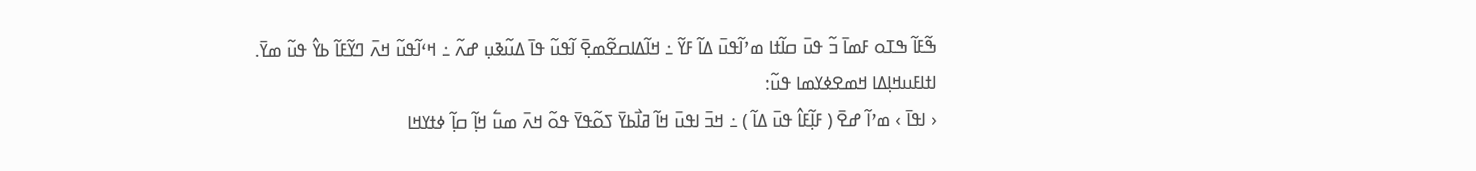ߒ߬ߓߊ߬ ߒߠߋ ߓߘߊ߫ ߏ߬ ߟߎ߫ ߛߊ߬ߙߊ ߘߴߊ߬ߟߎ߫ ߡߊ߬ ߓߌ߬ ߸ ߞߊ߬ߡߊߛߐ߬ߘߐ߲߫ ߊ߬ߟߎ߬ ߟߊ߫ ߡߎ߬ߢߎ߲ ߝߍ߬ ߸ ߞߵߊ߬ߟߎ߬ ߞߍ߫ ߣߌ߬ߓߊ߬ ߕߌ߮ ߟߎ߬ ߘߌ߫.
ߊߙߊߓߎߞߊ߲ߡߊ ߞߘߐߦߌߘߊ ߟߎ߬:
‹ ߊߟߊ߫ › ߘߴߊ߬ ߝߐ߫ ( ߓߊ߲߬ߓߊ߮ ߟߎ߫ ߡߊ߬ ) ߸ ߞߏ߫ ߊߟߎ߫ ߞߊ߬ ߥߊ߯ߕߌ߫ ߖߋ߬ߟߌ߫ ߟߋ߬ ߞߍ߫ ߘߎ߱ ߞߊ߲߬ ߛߊ߲߬ ߦߙߌߞߊ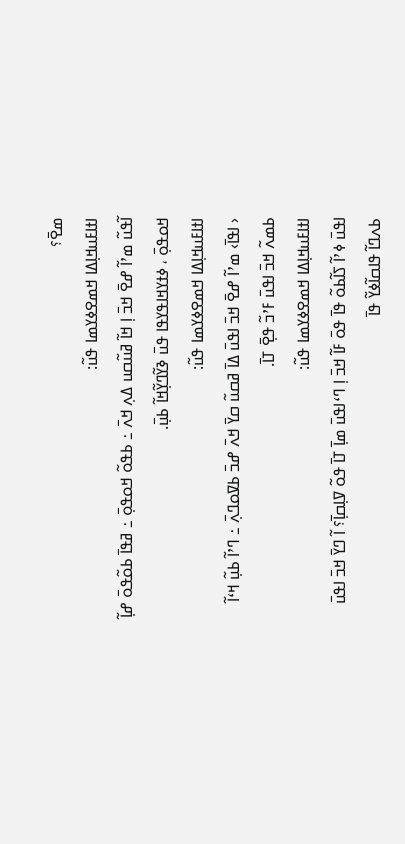ߘߐ߫؟
ߊߙߊߓߎߞߊ߲ߡߊ ߞߘߐߦߌߘߊ ߟߎ߬:
ߊ߬ߟߎ߬ ߘߴߊ߬ ߝߐ߫ ߞߏ߫ ߊ߲ ߞߊ߬ ߥߎ߬ߛߎ ߡߍ߲ ߞߍ߫ ߸ ߕߟߋ߬ ߞߋߟߋ߲߫ ߸ ߥߟߊ߫ ߕߋ߬ߟߋ߫ ߝߊ߲߬ ߞߋߟߋ߲߫ ، ߦߙߌߞߊߟߌߟߊ ߟߎ߫ ߢߌ߬ߣߌ߲߬ߞߊ߬ ߕߎ߲߫.
ߊߙߊߓߎߞߊ߲ߡߊ ߞߘߐߦߌߘߊ ߟߎ߬:
‹ ߊߟߊ߫› ߘߴߊ߬ ߝߐ߫ ߞߏ߫ ߊߟߎ߫ ߡߊ߫ ߥߛߎ߬ ߛߌ߫ ߞߍ߫ ߝߏ߫ ߕߜߋߣߍ߲߫ ߸ ߣߴߊ߬ ߕߎ߲߬ ߞߵߊ߬ ߕߘߍ߬ ߞߏ߫ ߊߟߎ߫ ߓߴߏ߬ ߟߐ߲߫ ߠߊ߫.
ߊߙߊߓߎߞߊ߲ߡߊ ߞߘߐߦߌߘߊ ߟߎ߬:
ߊߟߎ߫ ߦߴߊ߬ ߖߊ߬ߕߋ߬ ߟߊ߫ ߟߋ߫ ߓߊ߬ ߞߏ߫ ߊ߲ ߣߵߊߟߎ߫ ߘߊ߲߫ ߠߊ߫ ߟߋ߬ ߜߊ߲ߛߊ߲߫؟ ߊ߬ ߣߌ߫ ߞߏ߫ ߊߟߎ߫ ߕߍߣߊ߬ ߟߊߛߊ߬ߦߌ߬ ߟߊ߫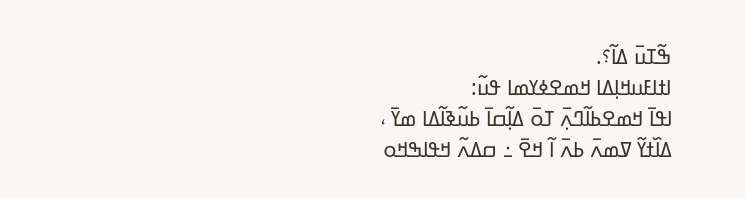ߒ߬ߠߎ߫ ߡߊ߬؟.
ߊߙߊߓߎߞߊ߲ߡߊ ߞߘߐߦߌߘߊ ߟߎ߬:
ߊߟߊ߫ ߞߘߐߕߊ߬ߣߍ߲߫ ߠߋ߫ ߡߊ߲߬ߛߊ߫ ߕߎ߬ߢߊ߬ߡߊ ߘߌ߫ ، ߡߊ߰ߙߌ߬ ߜߘߍ߫ ߕߍ߫ ߊ߬ ߞߐ߫ ߸ ߛߡߍ߬ ߞߟߊߒߞߋ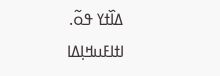ߡߊ߰ߙߌ ߟߋ߬.
ߊߙߊߓߎߞߊ߲ߡߊ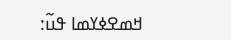ߞߘߐߦߌߘߊ ߟߎ߬: